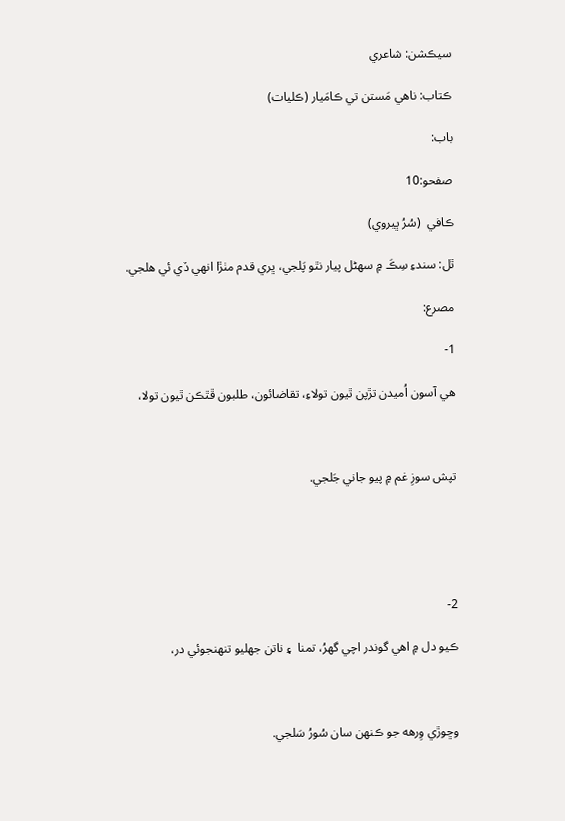سيڪشن: شاعري

ڪتاب: ناهي مَستن تي ڪامَيار (ڪليات)

باب:

صفحو:10

ڪافي  (سُرُ ڀيروي)

ٿل: سندءِ سِڪَ ۾ سهڻل پيار نٿو پَلجي، ڀري قدم مٺڙا انهي ڏي ئي هلجي.

مصرع:

1-

هي آسون اُميدن تڙپن ٿيون تولاءِ، تقاضائون، طلبون ڦٿڪن ٿيون تولا،



تپش سوزِ غم ۾ پيو جاني جَلجي.





2-

ڪيو دل ۾ اهي گوندر اچي گهرُ، تمنا  ۽ ناتن جهليو تنهنجوئي در،



وڇوڙي وِرهه جو ڪنهن سان سُورُ سَلجي.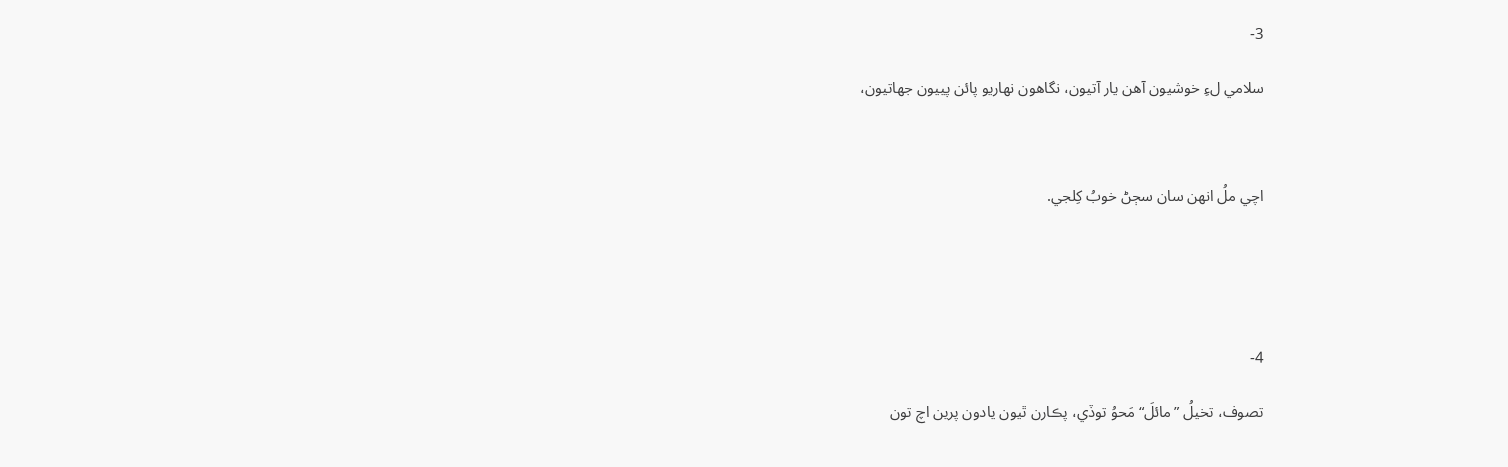3-

سلامي لءِ خوشيون آهن يار آتيون، نگاهون نهاريو پائن پييون جهاتيون،



اچي ملُ انهن سان سڄڻ خوبُ کِلجي.





4-

تصوف، تخيلُ ”مائلَ“ مَحوُ توڏي، پڪارن ٿيون يادون پرين اچ تون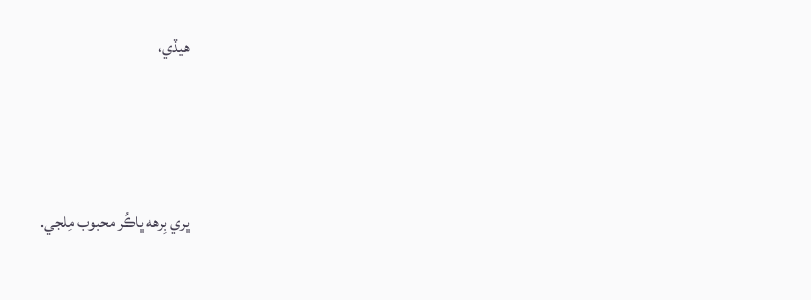هيڏي،



ڀري بِرهه ڀاڪُر محبوب مِلجي.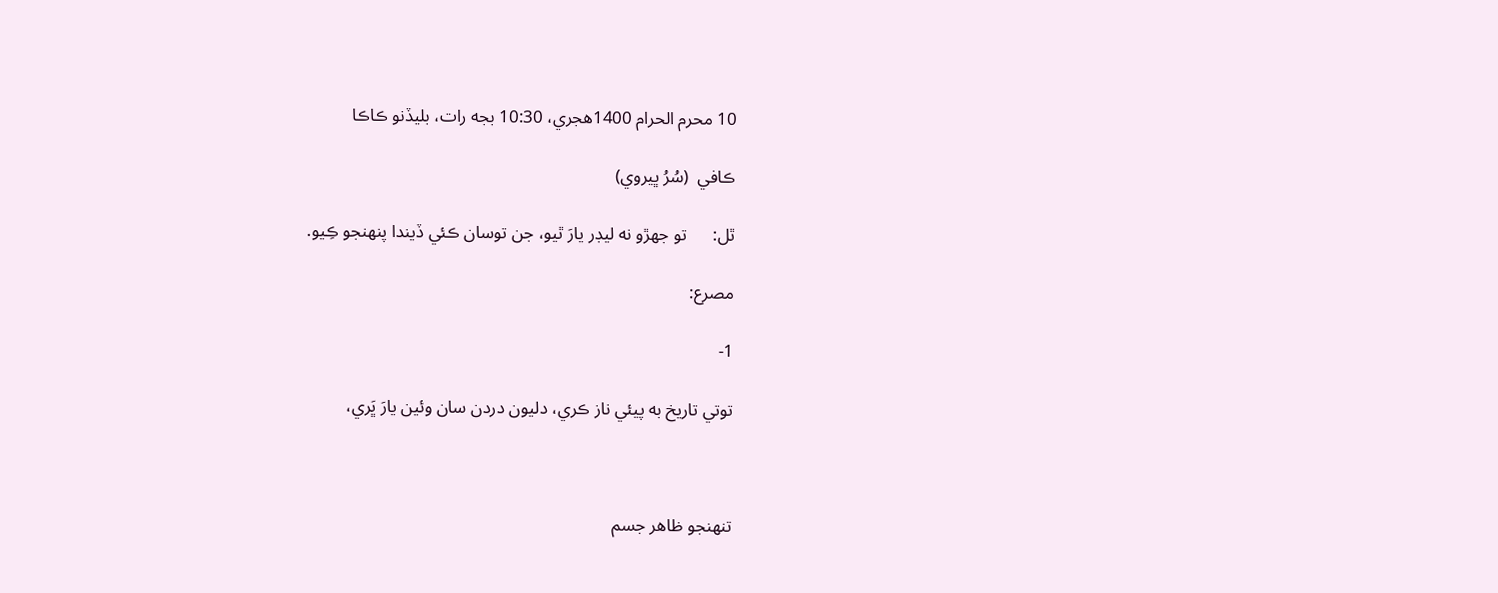10 محرم الحرام 1400هجري، 10:30 بجه رات، بليڏنو ڪاڪا

ڪافي  (سُرُ ڀيروي)

ٿل:      تو جهڙو نه ليڊر يارَ ٿيو، جن توسان ڪئي ڏيندا پنهنجو ڪِيو.

مصرع:

1-

توتي تاريخ به پيئي ناز ڪري، دليون دردن سان وئين يارَ ڀَري،



تنهنجو ظاهر جسم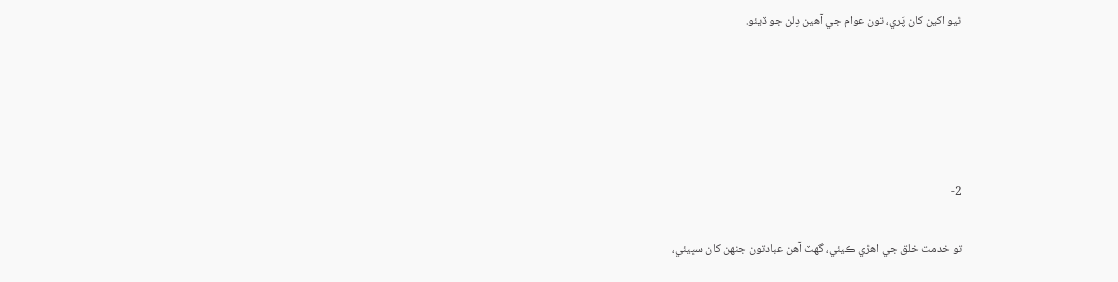ٿيو اکين کان پَري، تون عوام جي آهين دِلن جو ڏيئو.





2-

تو خدمت خلق جي اهڙي ڪيئي، گهٽ آهن عبادتون جنهن کان سڀيئي،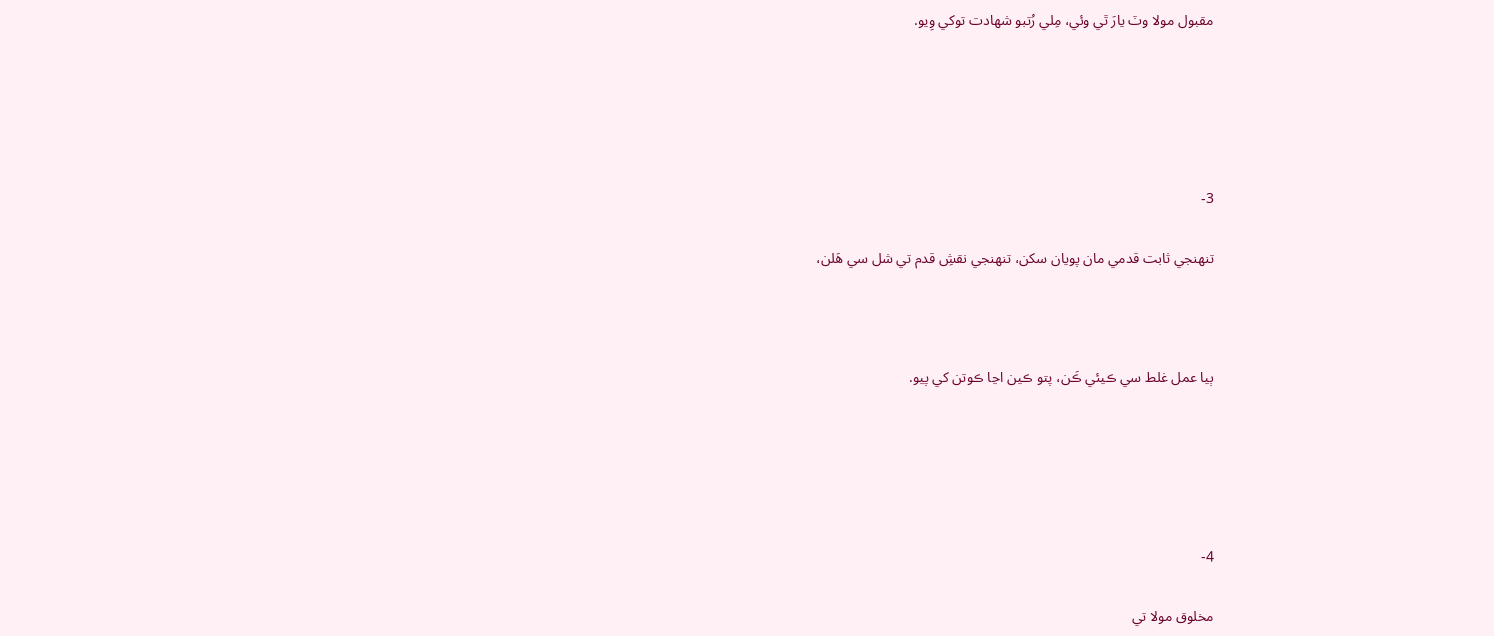مقبول مولا وٽ يارَ ٿي وئي، مِلي رُتبو شهادت توکي وِيو.





3-

تنهنجي ثابت قدمي مان پويان سکن، تنهنجي نقشِ قدم تي شل سي هَلن،



ٻيا عمل غلط سي ڪيئي ڪَن، پتو ڪين اڃا ڪوتن کي پيو.





4-

مخلوق مولا تي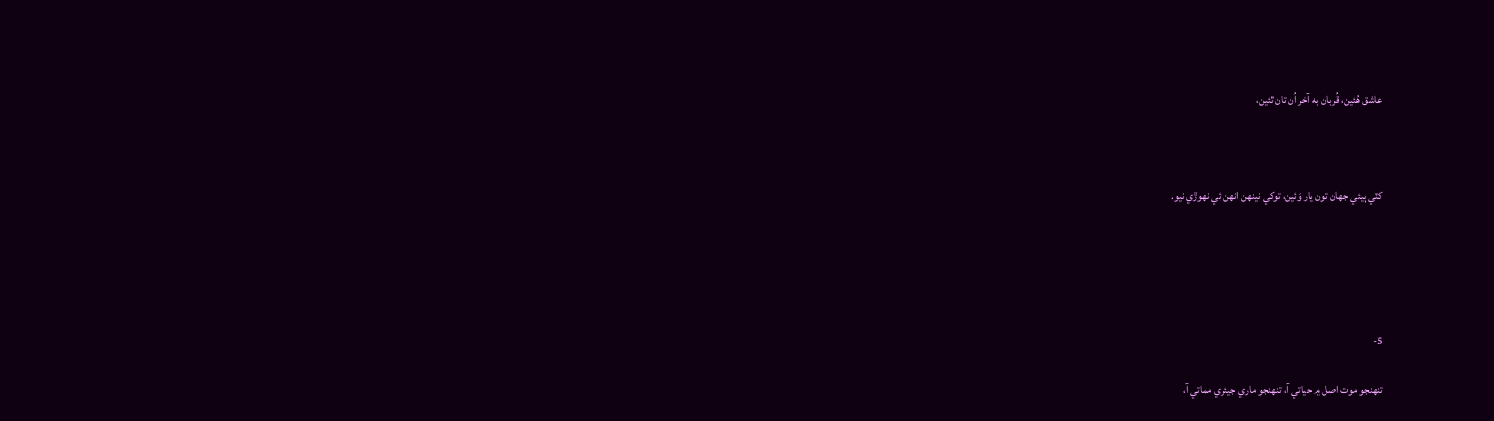عاشق هُئين، قُربان به آخر اُن تان ٿئين،



کٽي ٻيئي جهان تون يار وَئين، توکي نينهن انهن ئي نهوڙي نيو.





5-

تنهنجو موت اصل ۾ حياتي آ، تنهنجو ماري جيئري مماتي آ،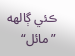ڪئي ڳالهه ”مائل“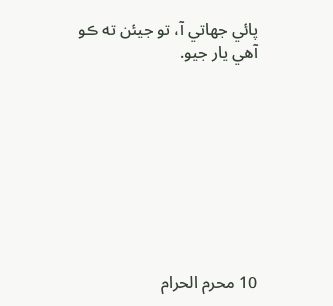پائي جهاتي آ، تو جيئن ته ڪو آهي يار جيو.









10 محرم الحرام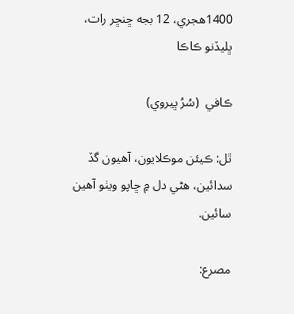1400هجري، 12 بجه ڇنڇر رات، ڀليڏنو ڪاڪا

ڪافي  (سُرُ ڀيروي)

ٿل: ڪيئن موڪلايون، آهيون گڏ سدائين، هڻي دل ۾ ڇاپو ويٺو آهين سائين.

مصرع: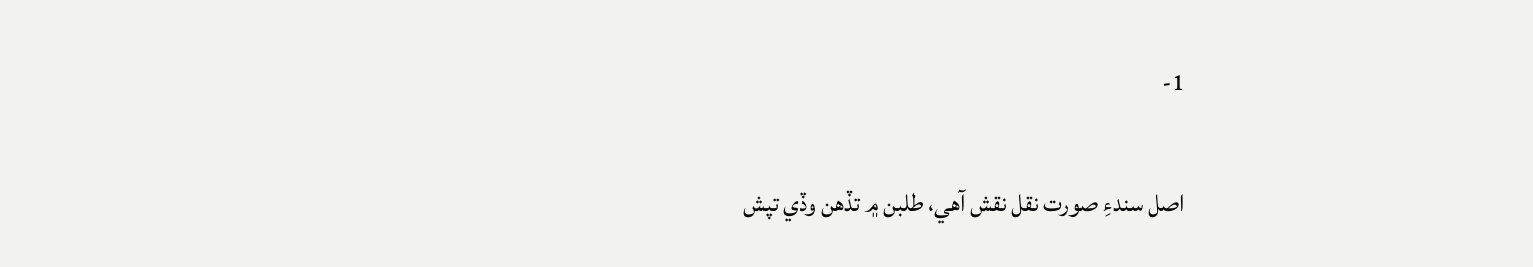1-

اصل سندءِ صورت نقل نقش آهي، طلبن ۾ تڏهن وڏي تپش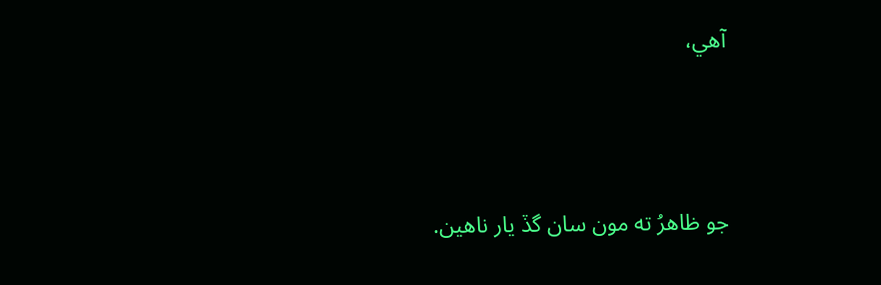آهي،



جو ظاهرُ ته مون سان گڏ يار ناهين.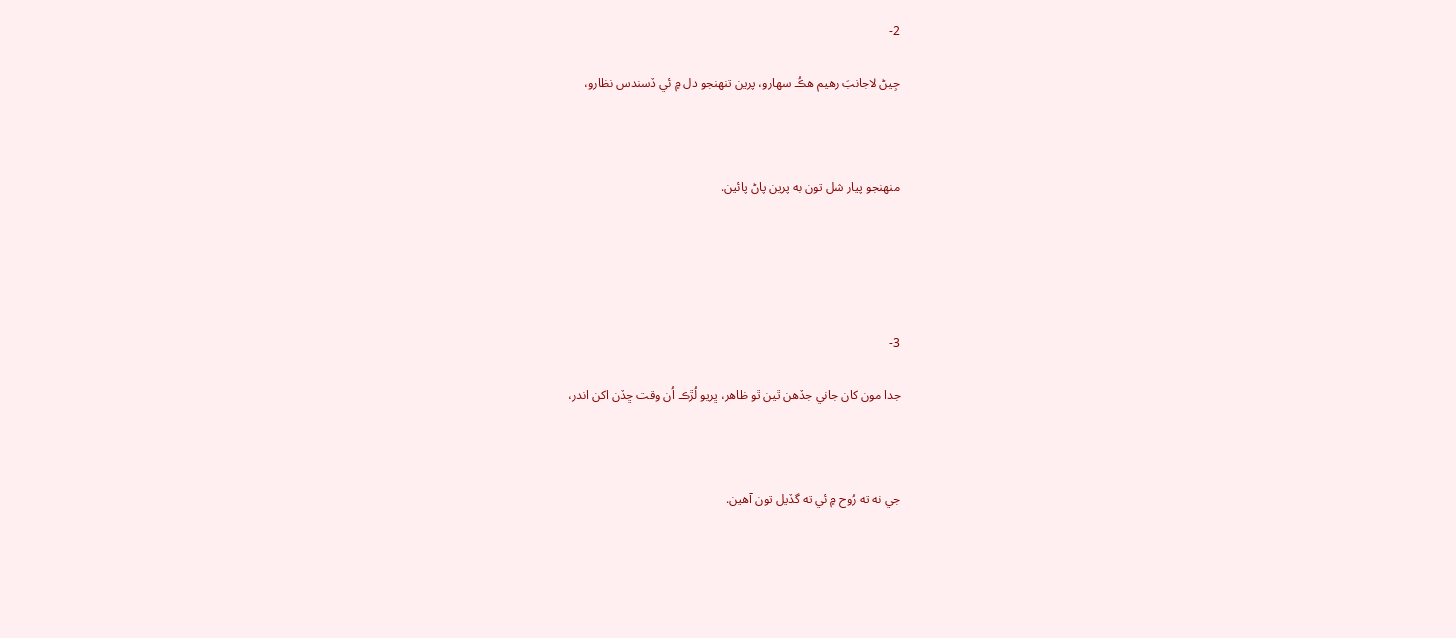2-

جِيڻ لاجانبَ رهيم هڪُ سهارو، پرين تنهنجو دل ۾ ئي ڏسندس نظارو،



منهنجو پيار شل تون به پرين پاڻ پائين.





3-

جدا مون کان جاني جڏهن ٿين ٿو ظاهر، ڀريو لُڙڪ اُن وقت ڇڏن اکن اندر،



جي نه ته رُوح ۾ ئي ته گڏيل تون آهين.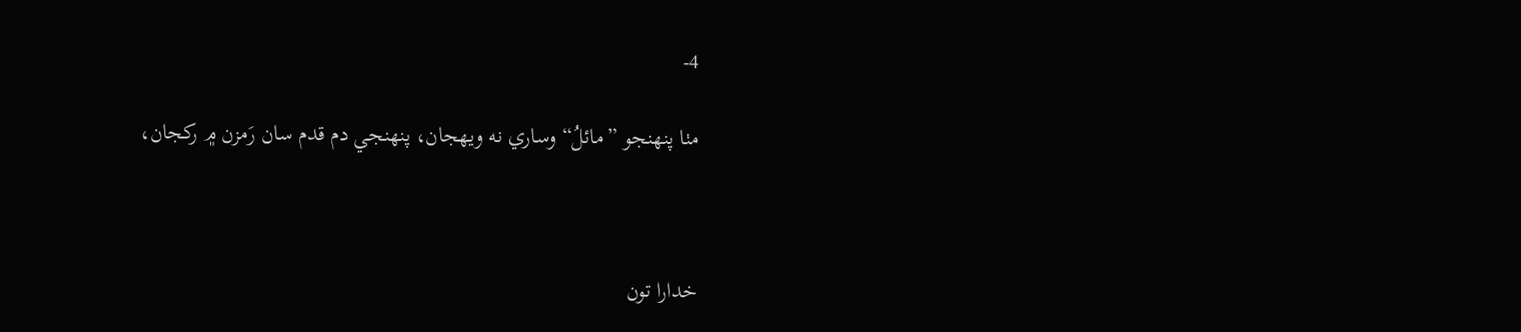4-

مٺا پنهنجو ”مائلُ“ وساري نه ويهجان، پنهنجي دم قدم سان رَمزن ۾ رکجان،



خدارا تون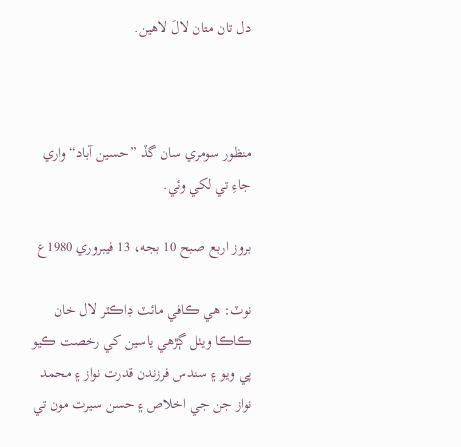دل تان متان لالَ لاهين.



منظور سومري سان گڏ ”حسين آباد“ واري جاءِ تي لکي وئي.

بروز اربع صبح 10 بجه، 13 فيبروري 1980ع

نوٽ: هي ڪافي مائٽ ڊاڪٽر لال خان ڪاڪا ويٺل ڳڙهي ياسين کي رخصت ڪيو پي ويو ۽ سندس فرزندن قدرت نواز ۽ محمد نواز جن جي اخلاص ۽ حسن سيرت مون تي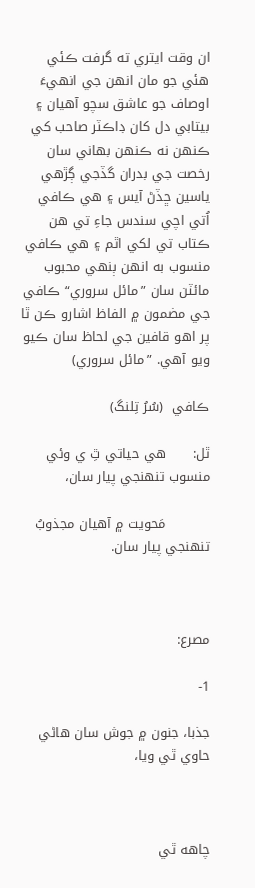ان وقت ايتري ته گرفت ڪئي هئي جو مان انهن جي انهيءَ اوصاف جو عاشق سچو آهيان ۽ بيتابي دل کان ڊاڪٽر صاحب کي ڪنهن نه ڪنهن بهاني سان رخصت جي بدران گڏجي ڳڙهي ياسين ڇڏڻ آيس ۽ هي ڪافي اُتي اچي سندس جاءِ تي هن ڪتاب تي لکي اٿم ۽ هي ڪافي منسوب به انهن ٻنهي محبوب مائٽن سان ”مائل سروري“ ڪافي جي مضمون ۾ الفاظ اشارو ڪن ٿا پر اهو قافين جي لحاظ سان ڪيو ويو آهي. ”مائل سروري)

ڪافي  (سُرُ تِلنگ)

ٿل:      هي حياتي ٿِ ي وئي منسوب تنهنجي پيار سان،

          مَحويت ۾ آهيان مجذوبُ تنهنجي پيار سان.



مصرع:

1-

جذبا، جنون ۾ جوش سان هاڻي حاوي ٿي ويا،



چاهه ٿي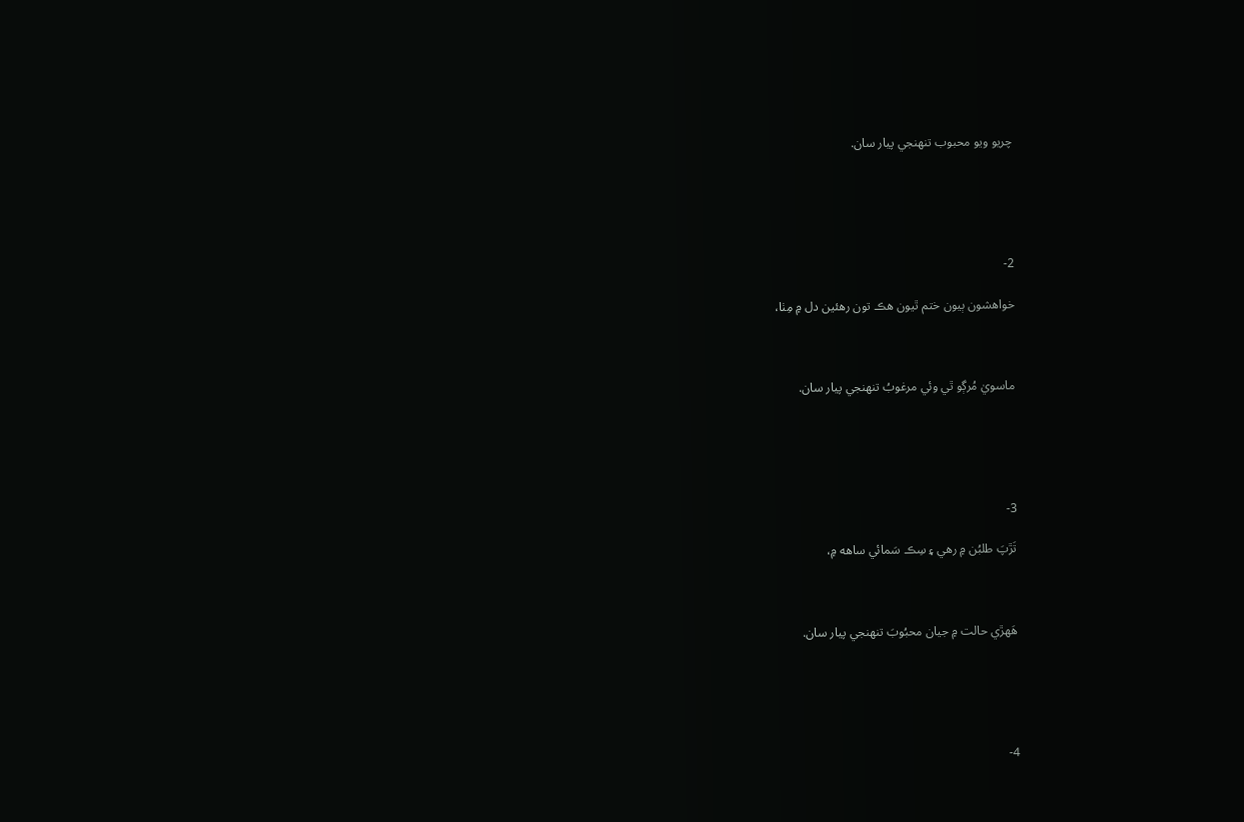چريو ويو محبوب تنهنجي پيار سان.





2-

خواهشون ٻيون ختم ٿيون هڪ تون رهئين دل ۾ مِٺا،



ماسويٰ مُرڳو ٿي وئي مرغوبُ تنهنجي پيار سان.





3-

تَڙپَ طلبُن ۾ رهي ۽ سِڪ سَمائي ساهه ۾،



هَهڙي حالت ۾ جيان محبُوبَ تنهنجي پيار سان.





4-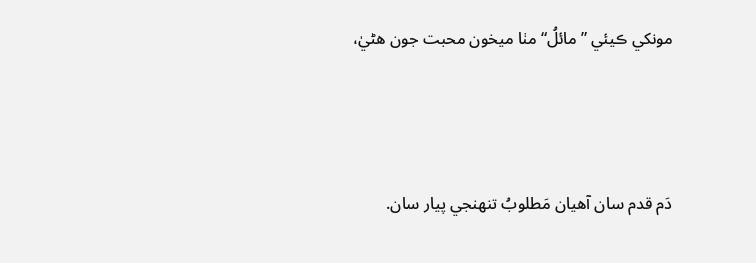مونکي ڪيئي ”مائلُ“ مٺا ميخون محبت جون هڻيٰ،



دَم قدم سان آهيان مَطلوبُ تنهنجي پيار سان.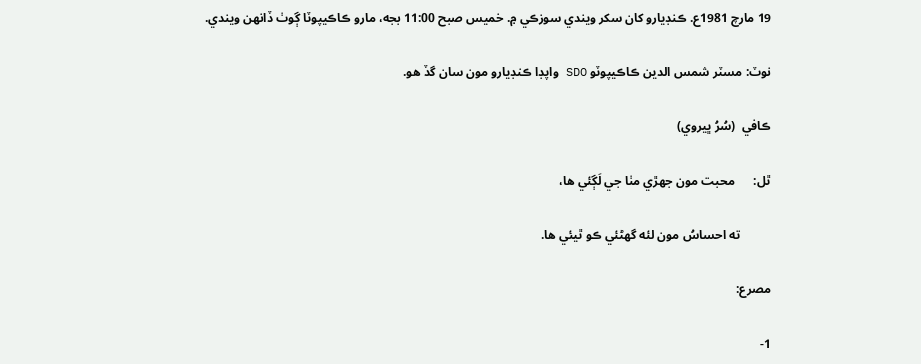19 مارچ 1981ع. ڪنڊيارو کان سکر ويندي سوزڪي ۾. خميس صبح 11:00 بجه، مارو ڪاڪيپوٽا ڳوٺ ڏانهن ويندي.

نوٽ: مسٽر شمس الدين ڪاڪيپوٽو SDO واپڊا ڪنڊيارو مون سان گڏ هو.

ڪافي  (سُرُ ڀيروي)

ٿل:      محبت مون جهڙي مٺا جي لَڳئي ها،

          ته احساسُ مون لئه گهڻئي ڪو ٿيئي ها.

مصرع:

1-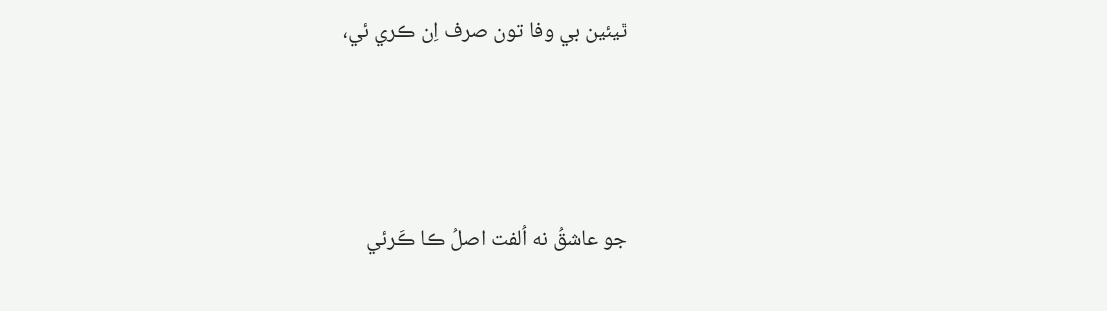ٿيئين بي وفا تون صرف اِن ڪري ئي،



جو عاشقُ نه اُلفت اصلُ ڪا ڪَرئي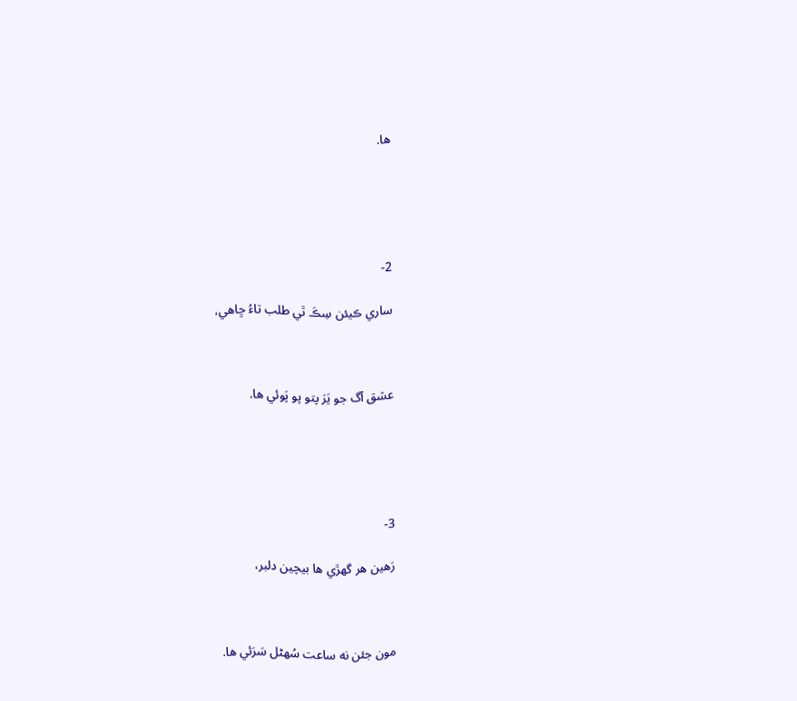ها.





2-

ساري ڪيئن سِڪَ ٿي طلب تاءُ ڇاهي،



عشق آگ جو يَرَ پتو پو پَوئي ها.





3-

رَهين هر گهڙي ها بيچين دلبر،



مون جئن نه ساعت سُهڻل سَرَئي ها.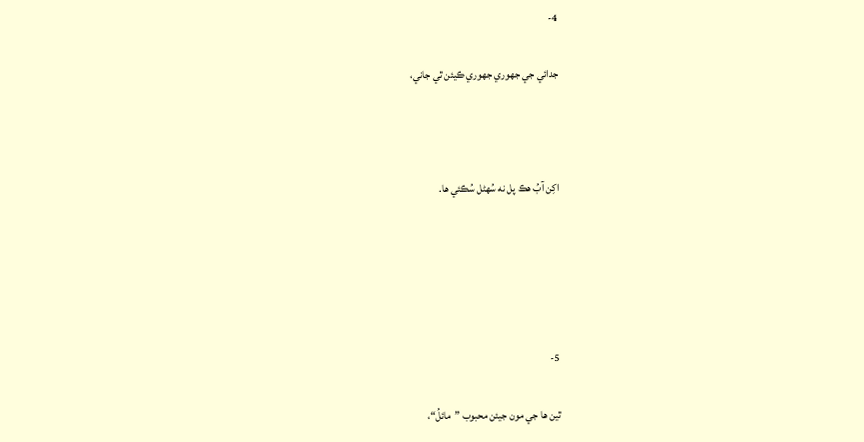4-

جدائي جي جهوري جهوري ڪيئن ٿي جاني،



اکِن آبُ هڪ پل نه سُهڻل سُڪئي ها.





5-

ٿين ها جي مون جيئن محبوب ”مائلُ“،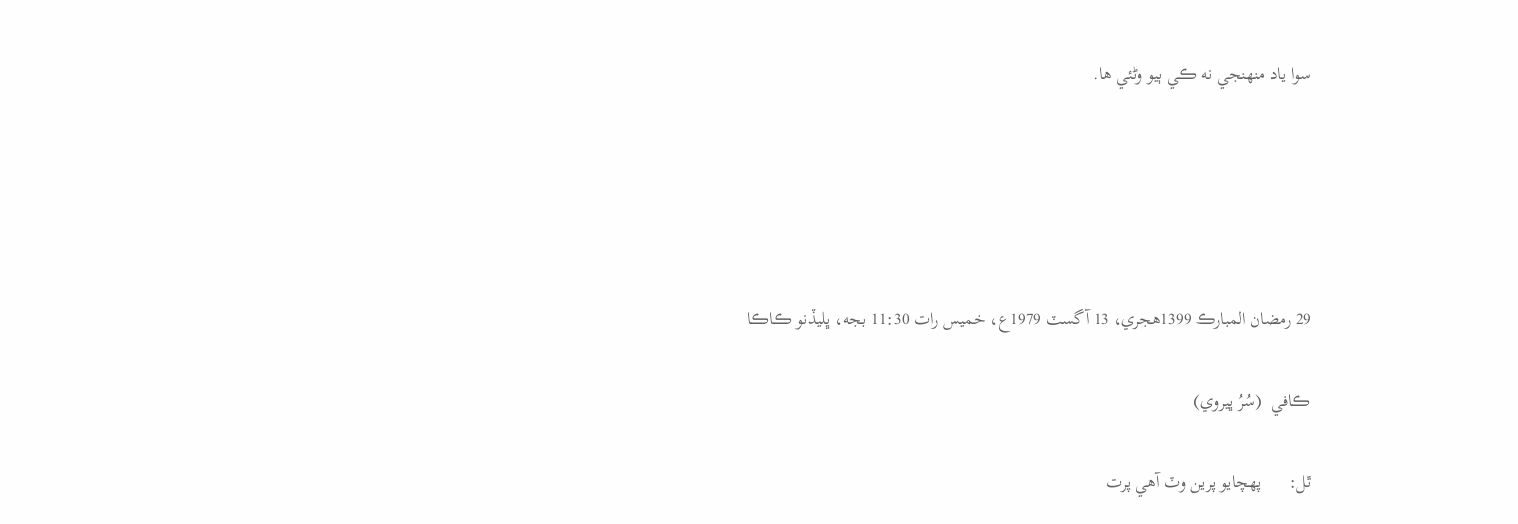سوا ياد منهنجي نه ڪي ٻيو وڻئي ها.





29 رمضان المبارڪ 1399هجري، 13 آگسٽ 1979ع، خميس رات 11:30 بجه، ڀليڏنو ڪاڪا

ڪافي  (سُرُ ڀيروي)

ٿل:      پهچايو پرين وٽ آهي پرت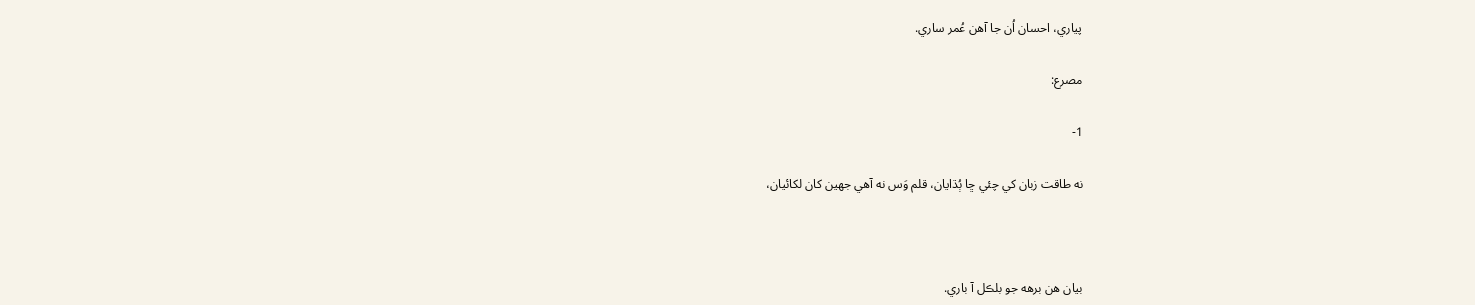پياري، احسان اُن جا آهن عُمر ساري.

مصرع:

1-

نه طاقت زبان کي چئي ڇا ٻُڌايان، قلم وَس نه آهي جهين کان لکائيان،



بيان هن برهه جو بلڪل آ باري.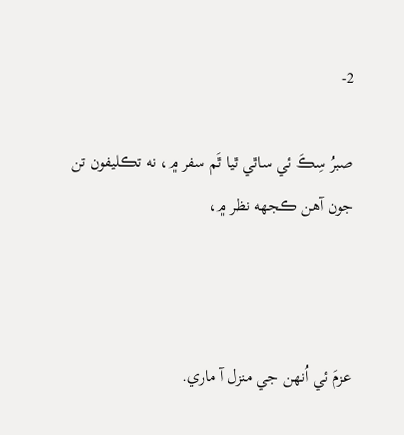2-

صبرُ سِڪَ ئي ساٿي ٿيا ٿَم سفر ۾، نه تڪليفون تن جون آهن ڪجهه نظر ۾،



عزمَ ئي اُنهن جي منزل آ ماري.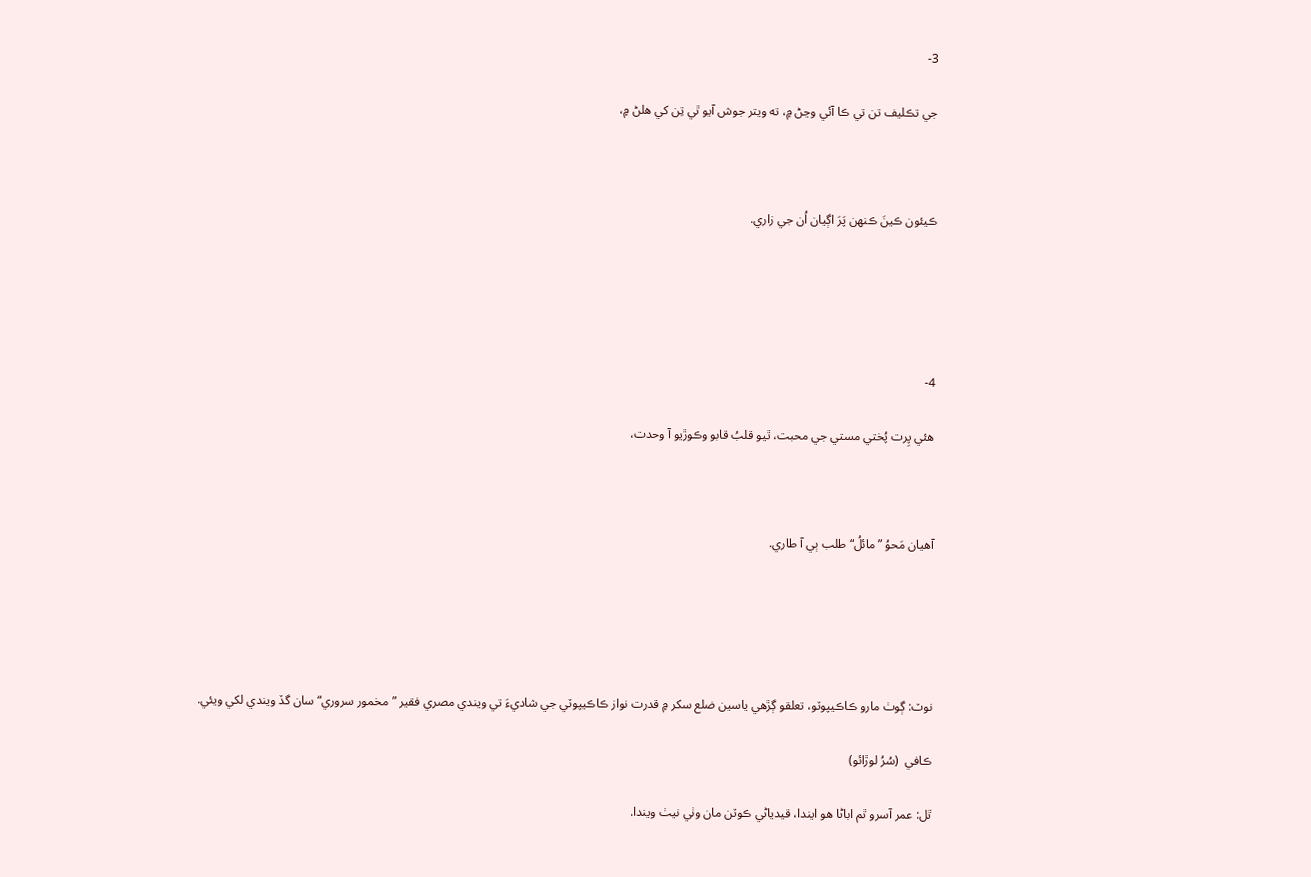3-

جي تڪليف تن تي ڪا آئي وڃڻ ۾، ته ويتر جوش آيو ٿي تِن کي هلڻ ۾،



ڪيئون ڪينَ ڪنهن پَرَ اڳيان اُن جي زاري.





4-

هئي پِرت پُختي مستي جي محبت، ٿيو قلبُ قابو وڪوڙيو آ وحدت،



آهيان مَحوُ ”مائلُ“ طلب ٻي آ طاري.





نوٽ: ڳوٺ مارو ڪاڪيپوٽو، تعلقو ڳڙهي ياسين ضلع سکر ۾ قدرت نواز ڪاڪيپوٽي جي شاديءَ تي ويندي مصري فقير ”مخمور سروري“ سان گڏ ويندي لکي ويئي.

ڪافي  (سُرُ لوڙائو)

ٿل: عمر آسرو ٿم اباڻا هو ايندا، قيدياڻي ڪوٽن مان وٺي نيٺ ويندا.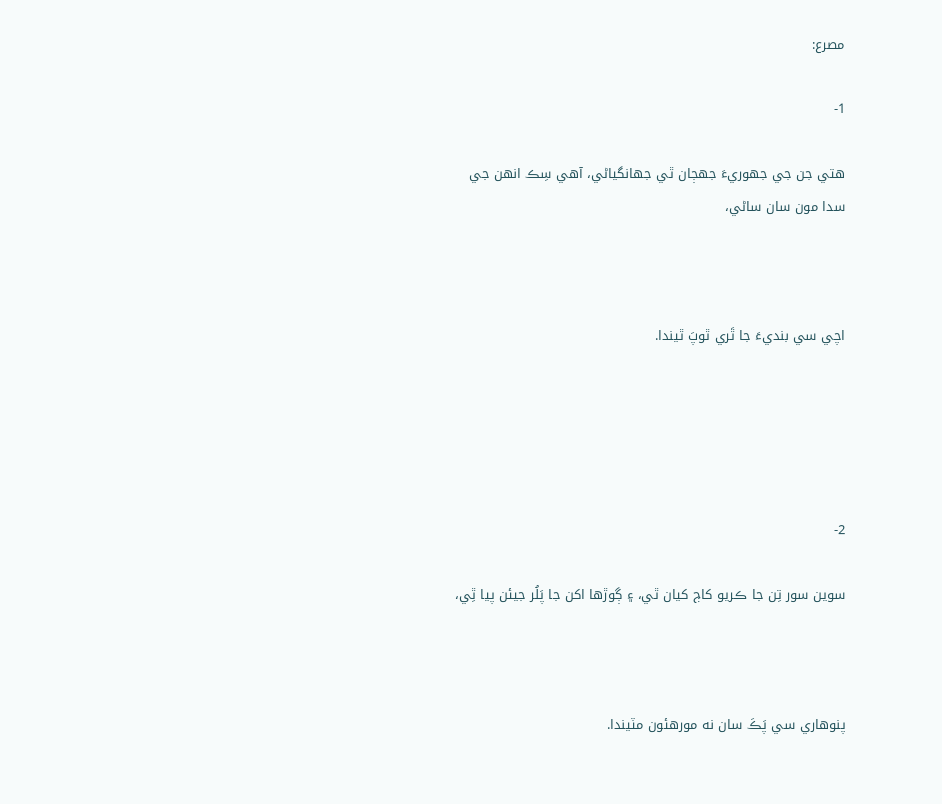مصرع:

1-

هتي جن جي جهوريءَ جهڄان ٿي جهانگياڻي، آهي سِڪ انهن جي سدا مون سان ساڻي،



اچي سي بنديءَ جا ٿَري ٿوپَ ٿيندا.





2-

سوين سور تِن جا ڪريو کاڄ کيان ٿي، ۽ ڳوڙها اکن جا پَلُر جيئن پيا ٿِي،



پنوهاري سي پَڪَ سان نه مورهئون مٽيندا.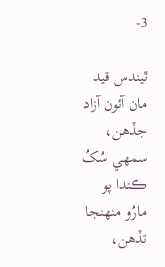3-

ٿيندس قيد مان آئون آزاد جڏهن، سمهي سُکُ ڪندا پو مارُو منهنجا تڏهن،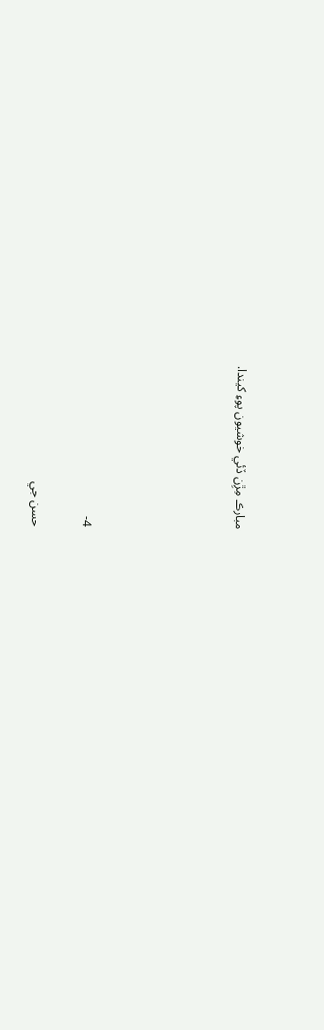مبارڪ مِڙِن ڏئي خوشيون پوءِ کيندا.





4-

حسن جي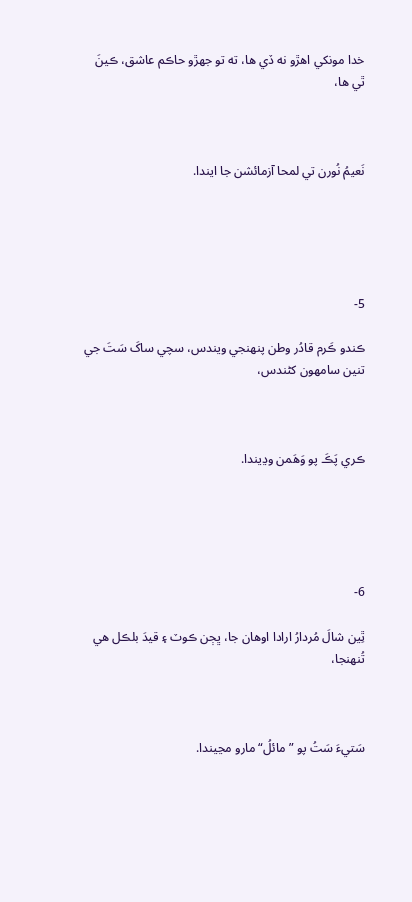خدا مونکي اهڙو نه ڏي ها، ته تو جهڙو حاڪم عاشق، ڪينَ ٿي ها،



نَعيمُ نُورن تي لمحا آزمائشن جا ايندا.





5-

ڪندو ڪَرم قادُر وطن پنهنجي ويندس، سچي ساکَ سَتَ جي تنين سامهون کڻندس،



ڪري پَڪَ پو وَهَمن وڍيندا.





6-

ٿِين شالَ مُردارُ ارادا اوهان جا، ڀڄن ڪوٽ ۽ قيدَ بلڪل هي تُنهنجا،



سَتيءَ سَتُ پو ”مائلُ“ مارو مڃيندا.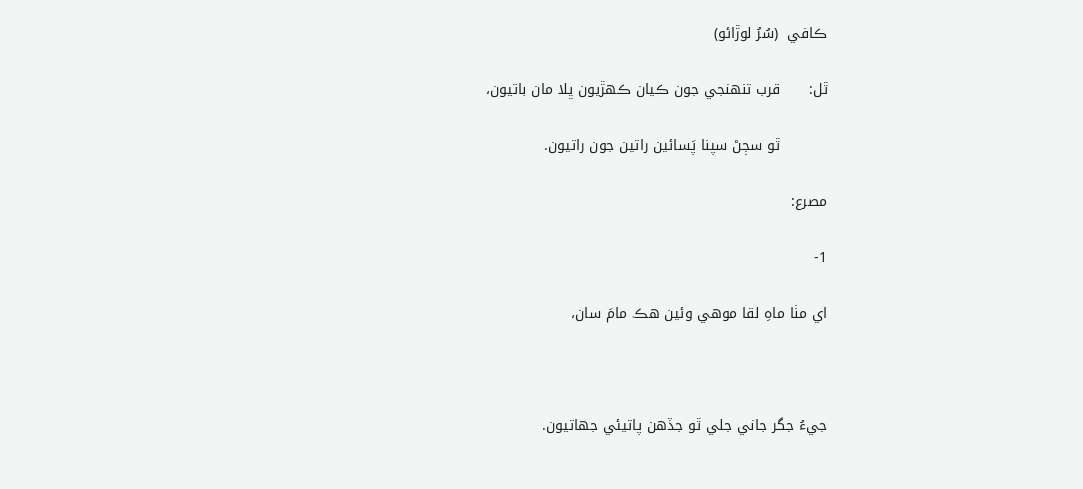ڪافي  (سُرُ لوڙائو)

ٿل:      قرب تنهنجي جون ڪيان ڪهڙيون ڀلا مان باتيون،

          ٿو سڄڻ سپنا پَسائين راتين جون راتيون.

مصرع:

1-

اي مٺا ماهِ لقا موهي وئين هڪ مامَ سان،



جيءُ جگر جاني جلي ٿو جڏهن پاتيئي جهاتيون.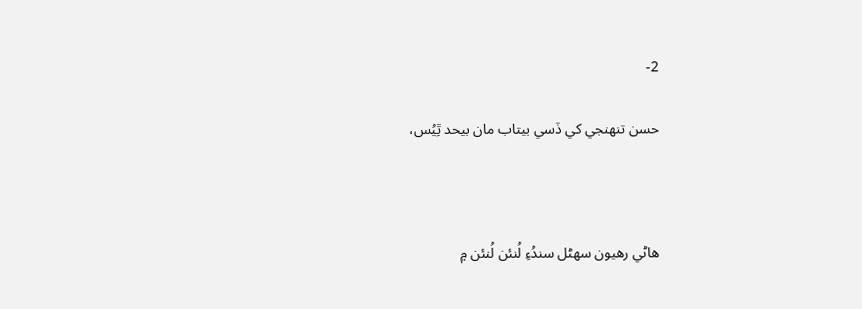2-

حسن تنهنجي کي ڏسي بيتاب مان بيحد ٿِيُس،



هاڻي رهيون سهڻل سندُءِ لُنئن لُنئن ۾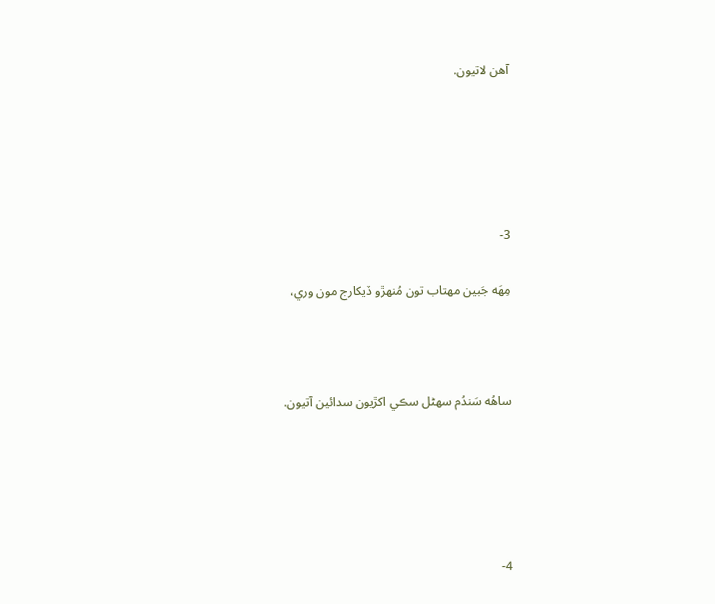آهن لاتيون.





3-

مِهَه جَبين مهتاب تون مُنهڙو ڏيکارج مون وري،



ساهُه سَندُم سهڻل سڪي اکڙيون سدائين آتيون.





4-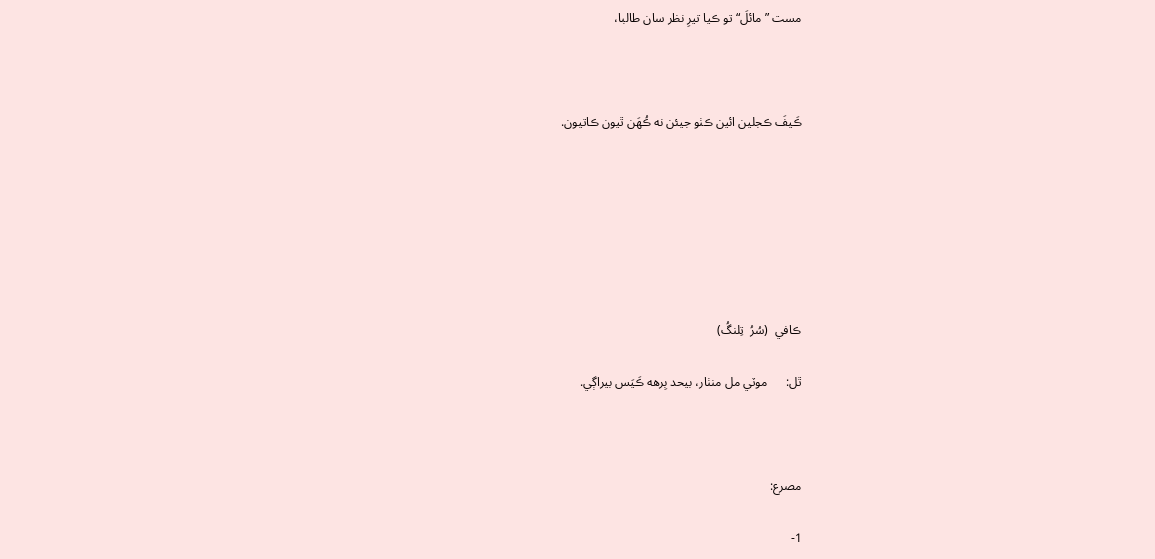مست ”مائلَ“ تو ڪيا تيرِ نظر سان طالبا،



ڪَيفَ ڪجلين ائين ڪٺو جيئن نه ڪُهَن ٿيون ڪاتيون.







ڪافي  (سُرُ  تِلنگُ)

ٿل:      موٽي مل منٺار، بيحد بِرهه ڪَيَس بيراڳي.



مصرع:

1-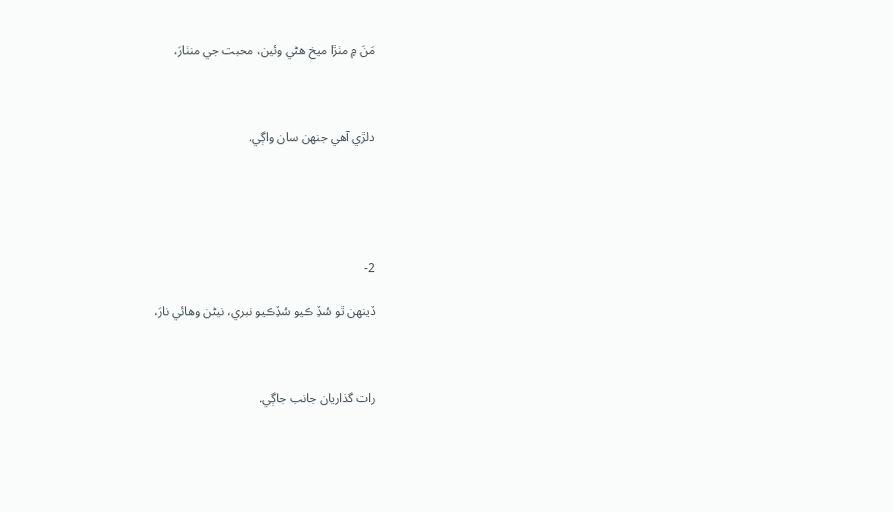مَنَ ۾ مٺڙا ميخ هڻي وئين، محبت جي منٺارَ،



دلڙي آهي جنهن سان واڳي.





2-

ڏينهن ٿو سُڏِ ڪيو سُڏِڪيو نبري، نيڻن وهائي نارَ،



رات گذاريان جانب جاڳي.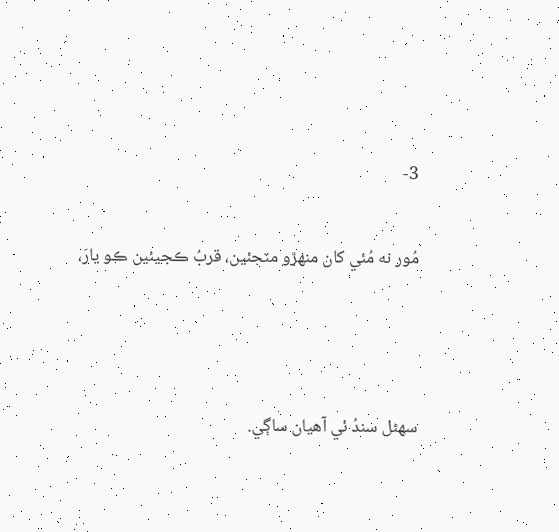3-

مُور نه مُئي کان منهڙو مٽجئين، قربُ ڪجيئين ڪو يارَ،



سهڻل سندُ ئي آهيان ساڳي.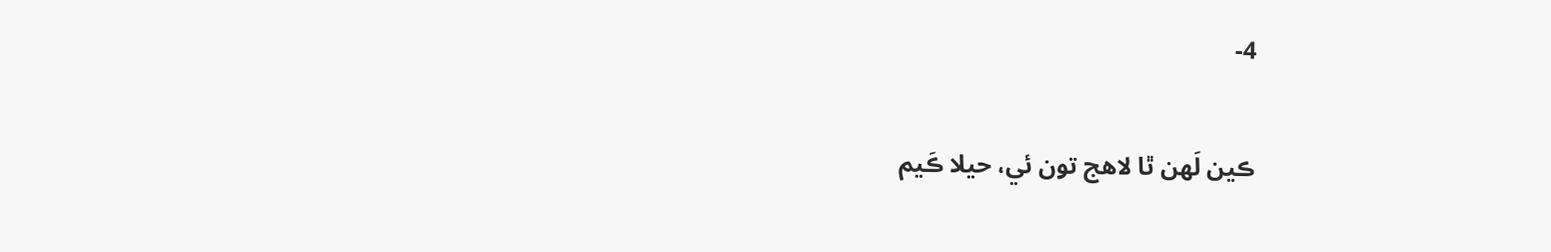4-

ڪين لَهن ٿا لاهج تون ئي، حيلا ڪَيم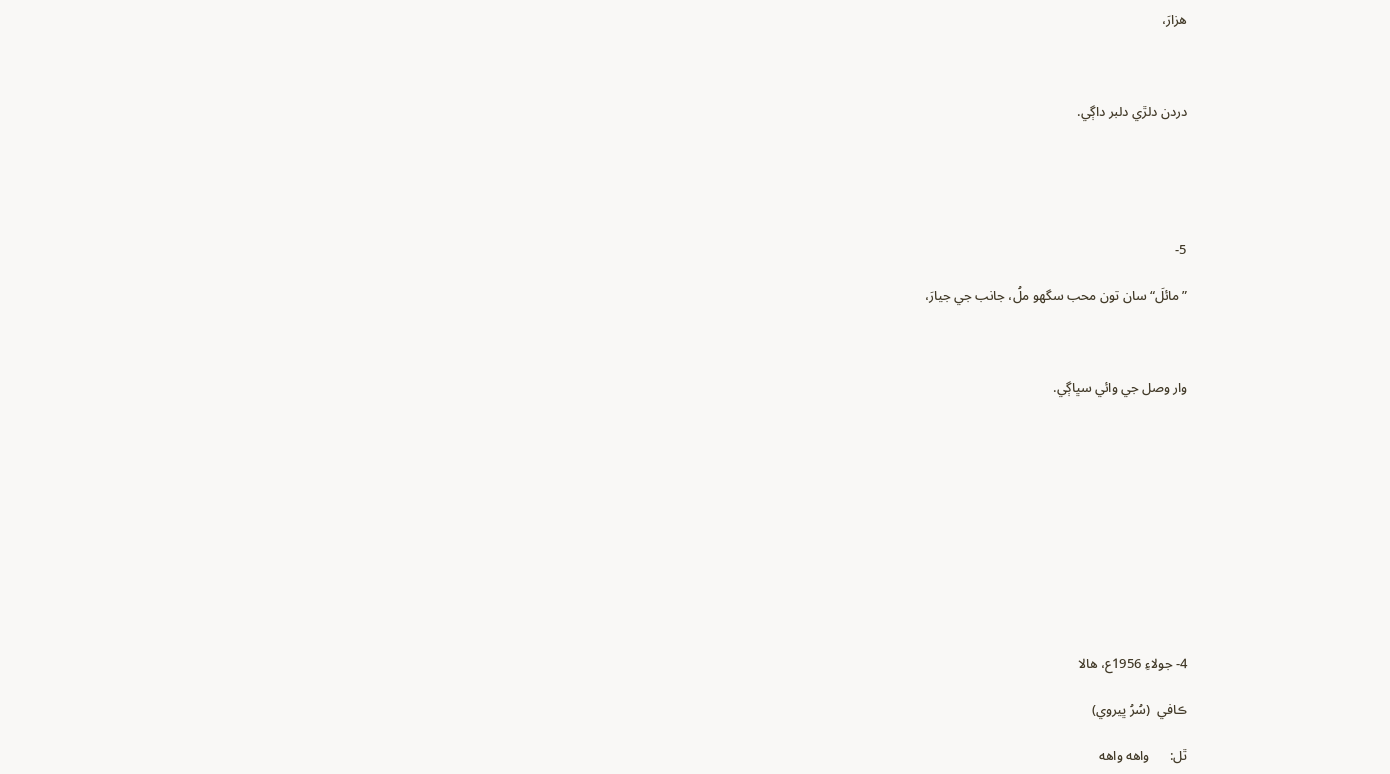هزارَ،



دردن دلڙي دلبر داڳي.





5-

”مائلَ“ سان تون محب سگهو ملُ، جانب جي جيارَ،



وار وصل جي وائي سڀاڳي.











4- جولاءِ 1956ع، هالا

ڪافي  (سُرُ ڀيروي)

ٿل:      واهه واهه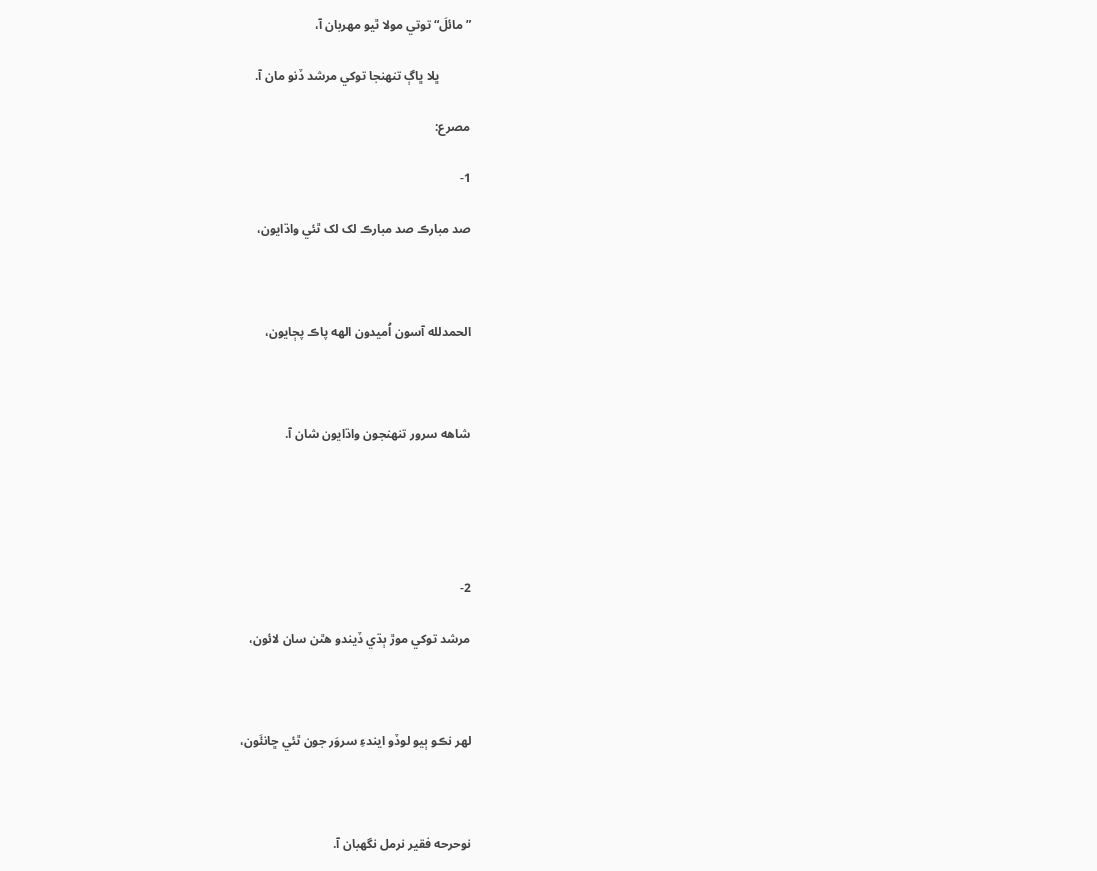”مائلَ“ توتي مولا ٿيو مهربان آ،

          ڀلا ڀاڳ تنهنجا توکي مرشد ڏنو مان آ.

مصرع:

1-

صد مبارڪ صد مبارڪ لک لک ٿئي واڌايون،



الحمدلله آسون اُميدون الهه پاڪ پڄايون،



شاهه سرور تنهنجون واڌايون شان آ.





2-

مرشد توکي موڙ ٻڌي ڏيندو هٿن سان لائون،



لهر نڪو ٻيو لوڏو ايندءِ سروَر جون ٿئي ڇانئَون،



نوحرحه فقير نرمل نگهبان آ.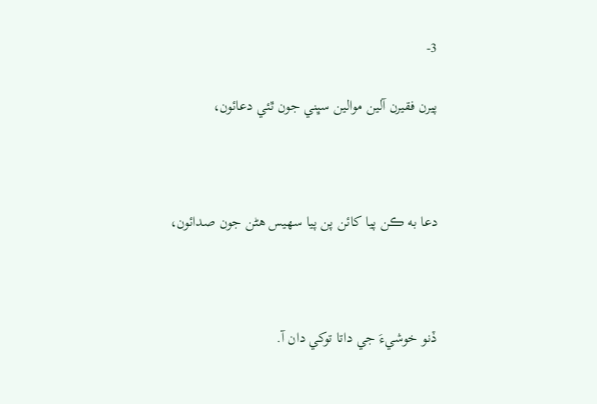3-

پيرن فقيرن آلين موالين سڀني جون ٿئي دعائون،



دعا به ڪن پيا کائن پن پيا سهيس هڻن جون صدائون،



ڏنو خوشيءَ جي داتا توکي دان آ.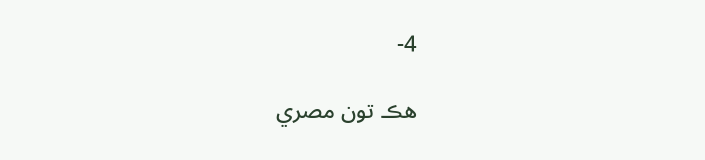4-

هڪ تون مصري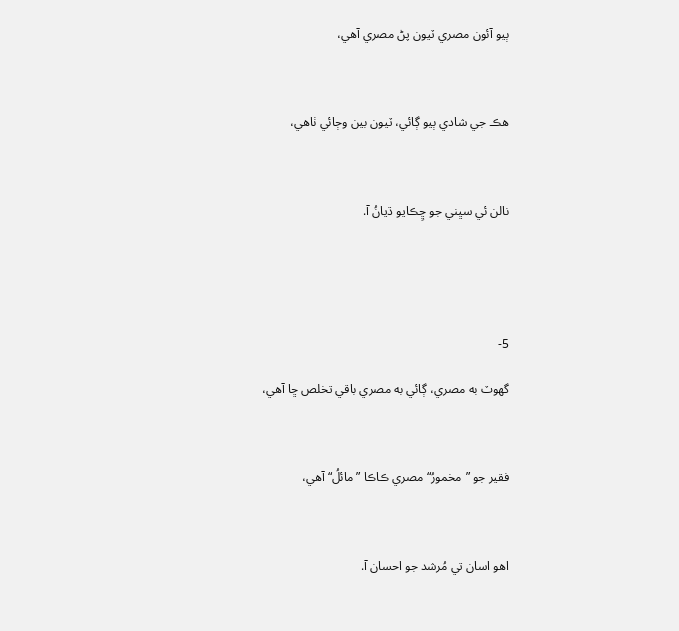ٻيو آئون مصري ٽيون پڻ مصري آهي،



هڪ جي شادي ٻيو ڳائي، ٽيون بين وڄائي ٺاهي،



نالن ئي سڀني جو ڇِڪايو ڌيانُ آ.





5-

گهوٽ به مصري، ڳائي به مصري باقي تخلص ڇا آهي،



فقير جو ”مخمورُ“ مصري ڪاڪا ”مائلُ“ آهي،



اهو اسان تي مُرشد جو احسان آ.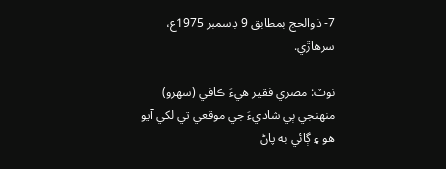7- ذوالحج بمطابق 9 ڊسمبر 1975ع، سرهاڙي.

نوٽ: مصري فقير هيءَ ڪافي (سهرو) منهنجي ٻي شاديءَ جي موقعي تي لکي آيو هو ۽ ڳائي به پاڻ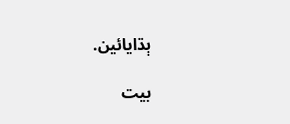ٻڌايائين.

بيت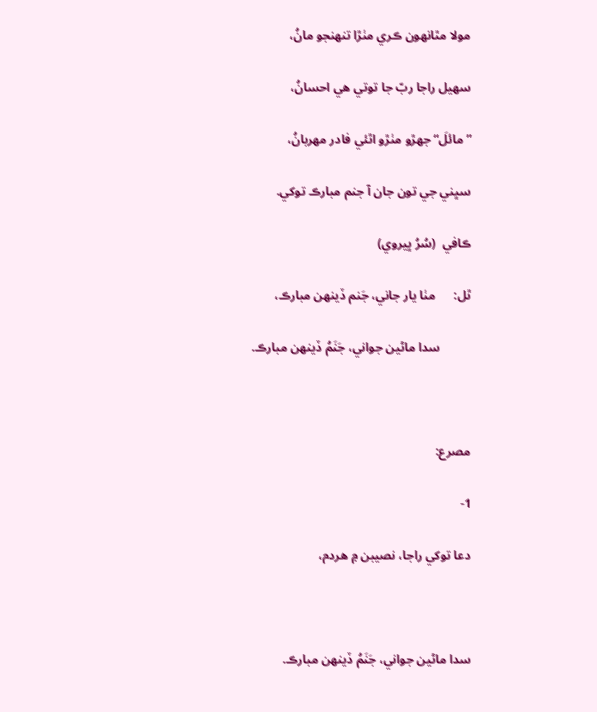مولا مٿانهون ڪري مٺڙا تنهنجو مانُ،

سهيل راجا ربّ جا توتي هي احسانُ،

”مائلَ“ جهڙو مٺڙو اٿئي فادر مهربانُ،

سڀني جي تون جان آ جنم مبارڪ توکي.

ڪافي  (سُرُ ڀيروي)

ٿل:      مٺا يار جاني، جَنم ڏينهن مبارڪ،

          سدا ماڻين جواني، جَنَمُ ڏينهن مبارڪ.



مصرع:

1-

دعا توکي راجا، نصيبن ۾ هردم،



سدا ماڻين جواني، جَنَمُ ڏينهن مبارڪ.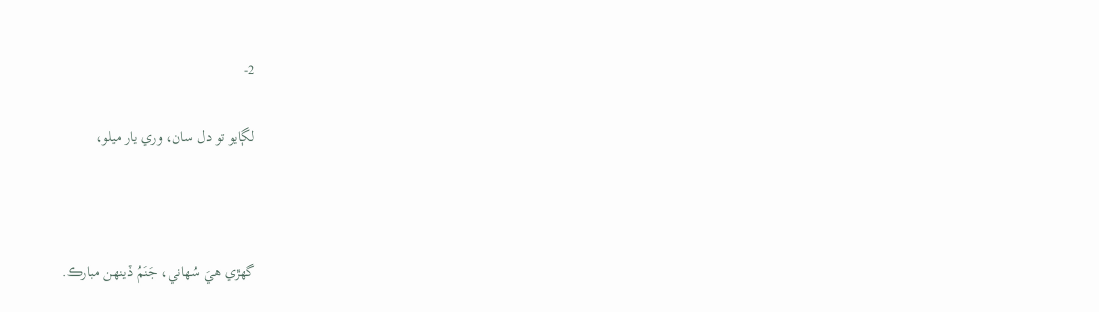2-

لڳايو تو دل سان، وري يار ميلو،



گهڙي هيَ سُهاني، جَنَمُ ڏينهن مبارڪ.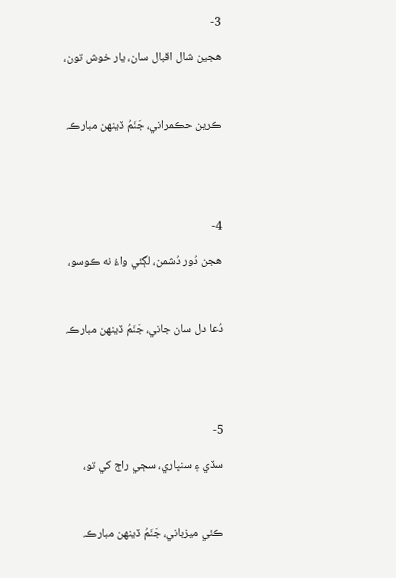3-

هجين شال اقبال سان، يار خوش تون،



ڪرين حڪمراني، جَنَمُ ڏينهن مبارڪ.





4-

هجن دُور دُشمن، لڳئي واءُ نه ڪوسو،



دُعا دل سان جاني، جَنَمُ ڏينهن مبارڪ.





5-

سڏي ۽ سنڀاري، سڄي راڄ کي تو،



ڪئي ميزباني، جَنَمُ ڏينهن مبارڪ.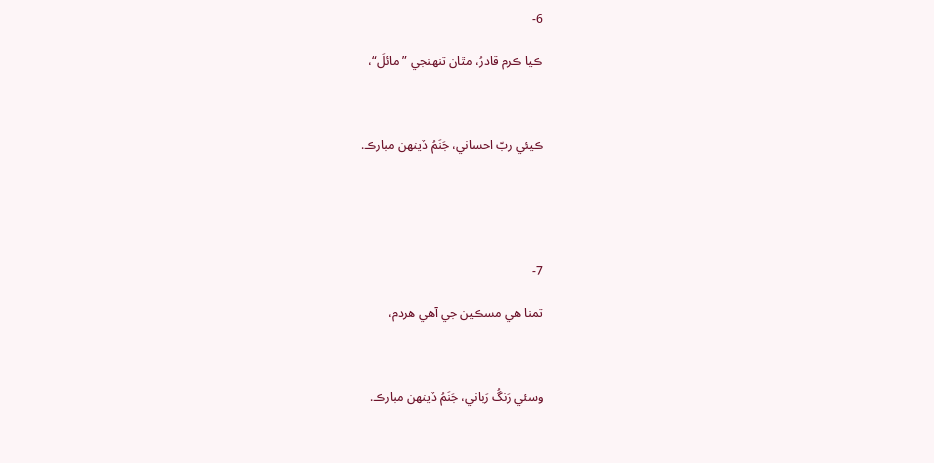6-

ڪيا ڪرم قادرُ، مٿان تنهنجي ”مائلَ“،



ڪيئي ربّ احساني، جَنَمُ ڏينهن مبارڪ.





7-

تمنا هي مسڪين جي آهي هردم،



وسئي رَنگُ رَباني، جَنَمُ ڏينهن مبارڪ.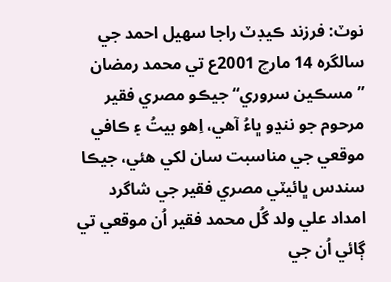نوٽ: فرزند ڪيڊٽ راجا سهيل احمد جي سالگره 14 مارچ 2001ع تي محمد رمضان ”مسڪين سروري“ جيڪو مصري فقير مرحوم جو ننڍو ڀاءُ آهي، اِهو بيتُ ۽ ڪافي موقعي جي مناسبت سان لکي هئي، جيڪا سندس ڀائيٽي مصري فقير جي شاگرد امداد علي ولد گُل محمد فقير اُن موقعي تي ڳائي اُن جي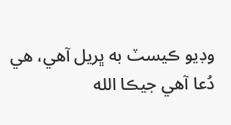وڊيو ڪيسٽ به ڀريل آهي، هي دُعا آهي جيڪا الله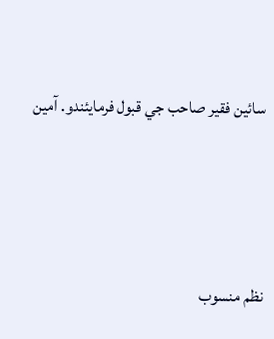سائين فقير صاحب جي قبول فرمايئندو. آمين



نظم منسوب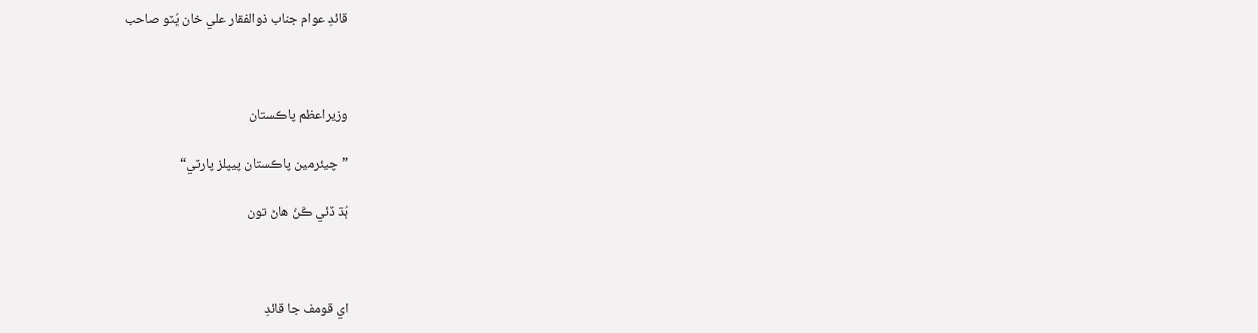قائدِ عوام جناب ذوالفقار علي خان ڀُٽو صاحب



وزيراعظم پاڪستان

”چيئرمين پاڪستان پيپلز پارٽي“

ٻُڌ ڏئي ڪَنُ هاڻ تون



اي قومف جا قائدِ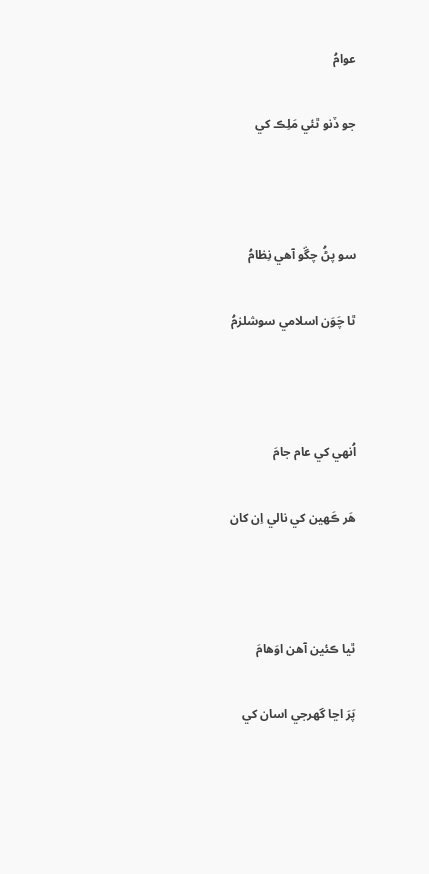عوامُ

جو ڏنو ٿئي مَلِڪ کي



سو پڻُ چڱو آهي نِظامُ

ٿا چَوَن اسلامي سوشلزمُ



اُنهي کي عام جامَ

هَر ڪَهين کي نالي اِن کان



ٿيا ڪئين آهن اوَهامَ

پَرَ اڃا گهرجي اسان کي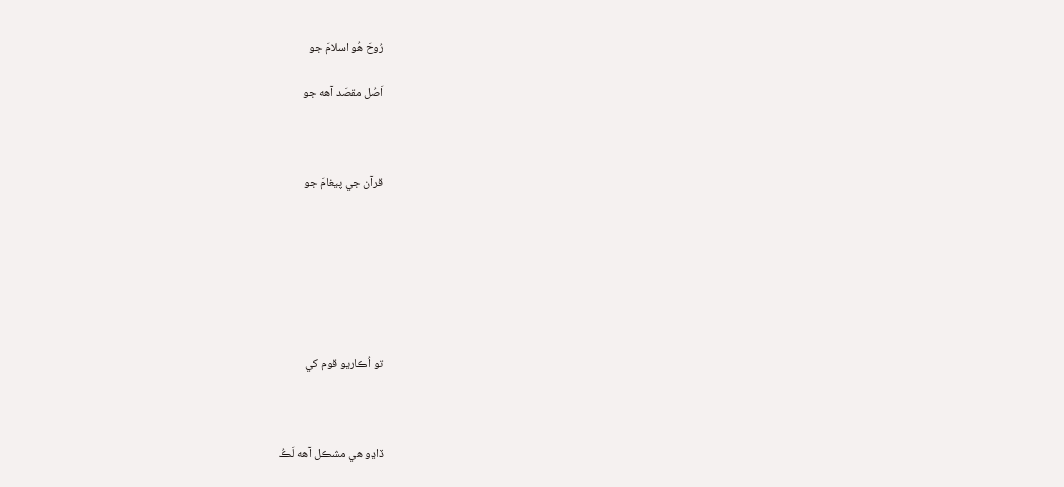رُوحَ هُو اسلامَ جو

اَصُل مقصَد آهه جو



قرآن جي پيغامَ جو







تو اُڪاريو قوم کي



ڏاڍو هي مشڪل آهه لَڪُ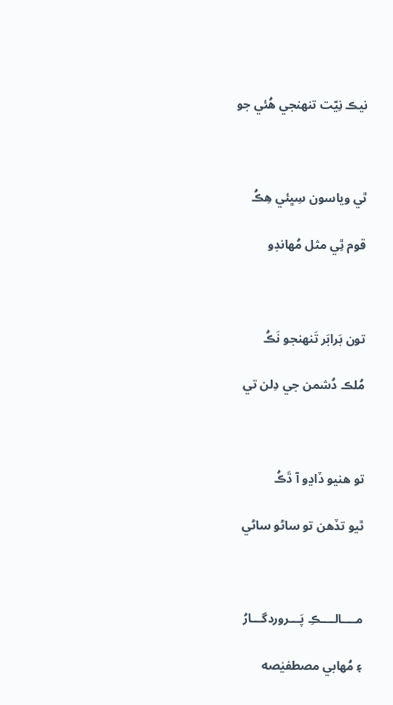نيڪ نِيّت تنهنجي هُئي جو



ٿي وياسون سِڀئي هِڪُ

قوم ٿِي مثل مُهانڊو



تون بَرابَر تَنهنجو نَڪُ

مُلڪ دُشمن جي دِلن تي



تو هنيو ڏاڍو آ ڌَڪُ

ٿيو تڏهن تو ساڻو ساڻي



مــــالــــڪِ پَـــروردگـــارُ

۽ مُهابي مصطفيٰصه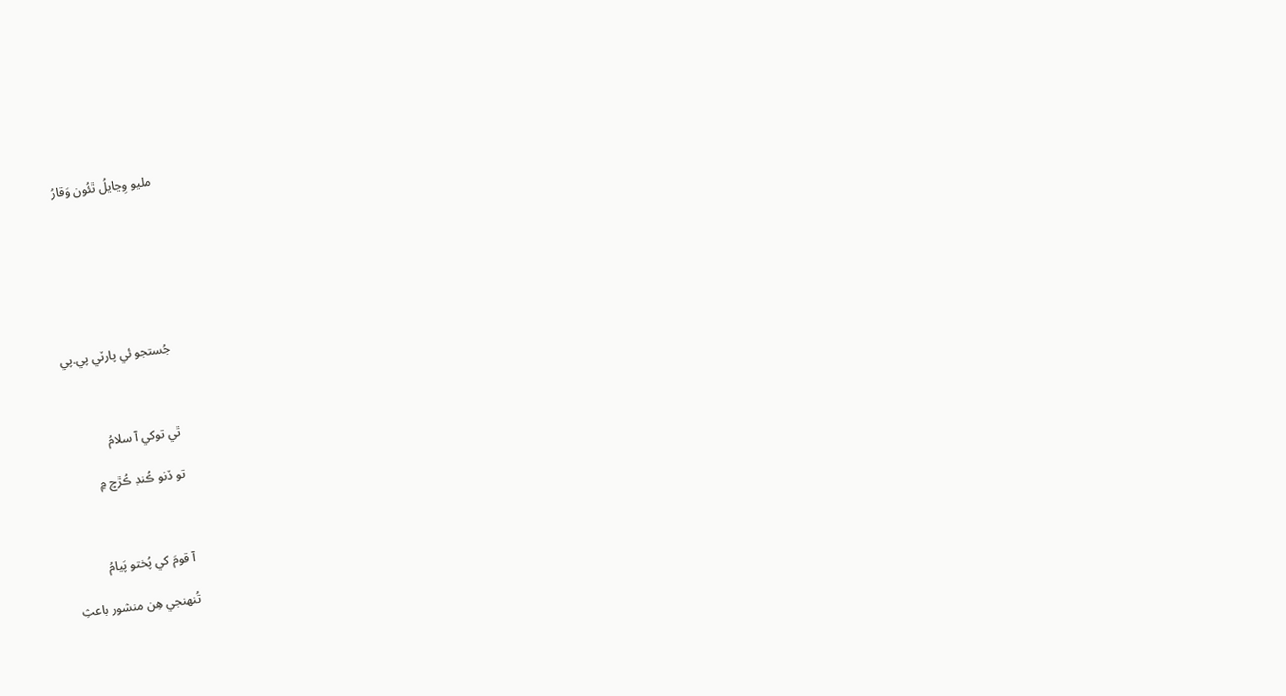مليو وِڃايلُ ٿئُون وَقارُ







جُستجو ئي پارٽي پي.پي



ٿي توکي آ سلامُ

تو ڏنو ڪُنڊ ڪُڙڇ ۾



آ قومَ کي پُختو پَيامُ

تُنهنجي هِن منشور باعثِ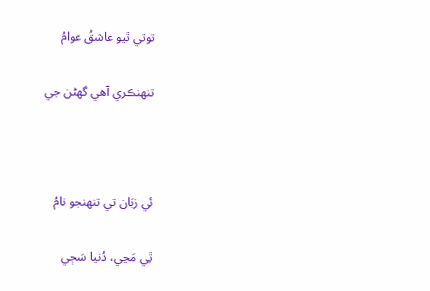توتي ٿيو عاشقُ عوامُ

تنهنڪري آهي گهڻن جي



ئي زبَان تي تنهنجو نامُ

ٿِي مَڃي، دُنيا سَڄي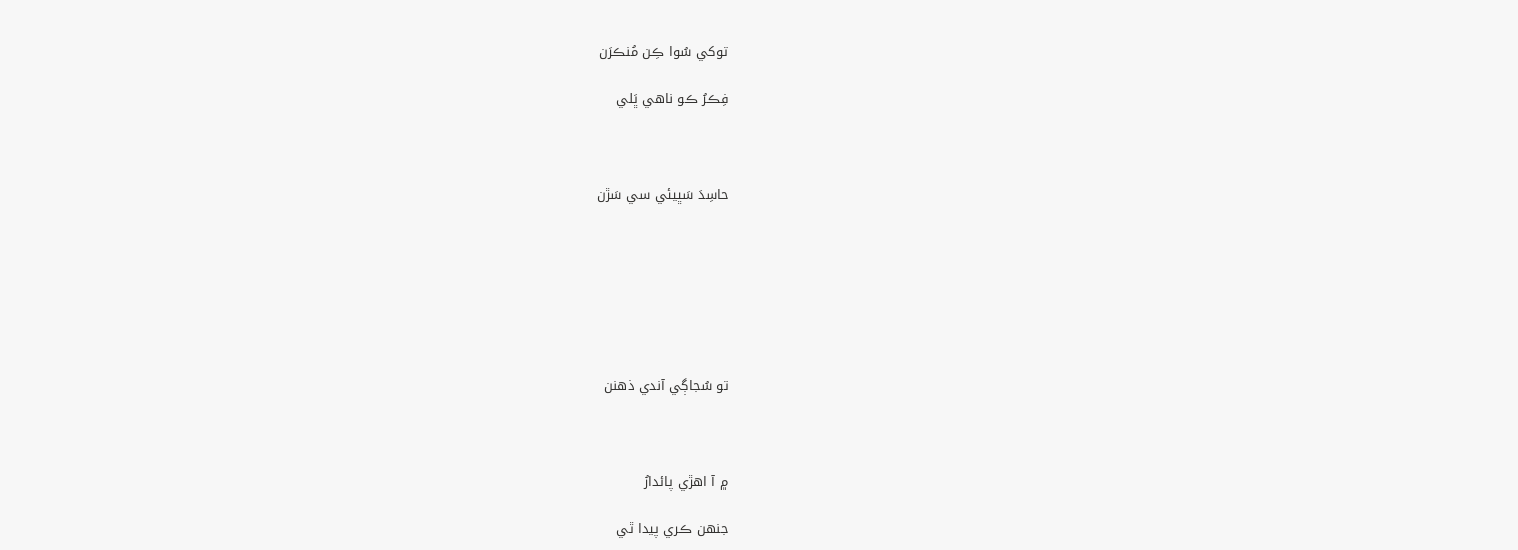توکي سُوا ڪِن مُنڪرَن

فِڪرُ ڪو ناهي ڀَلي



حاسِدَ سَڀيئي سي سَڙن







تو سُجاڳي آندي ذهنن



۾ آ اهڙي پائدارُ

جنهن ڪري پيدا ٿي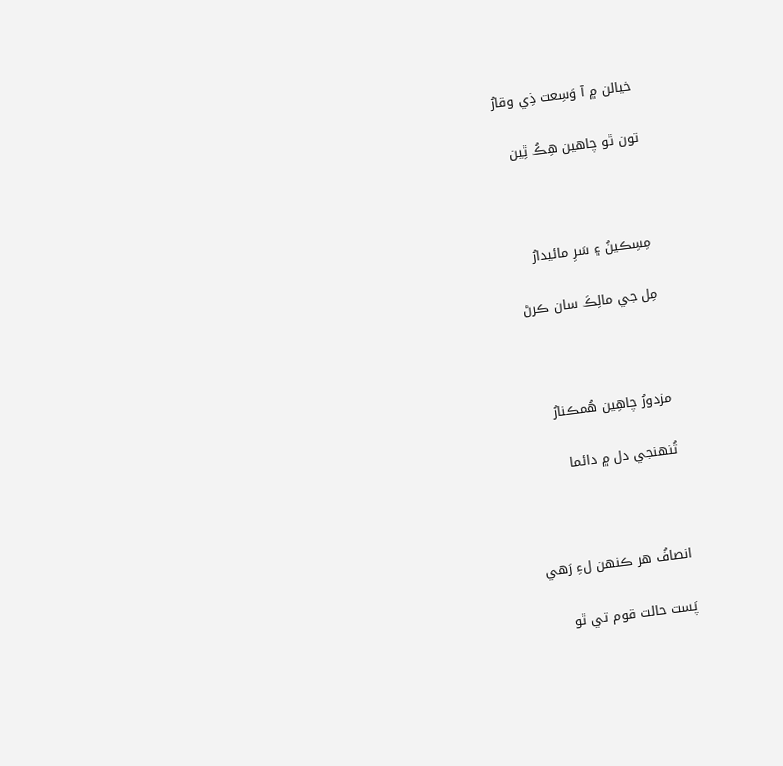خيالن ۾ آ وَسِعت ذِي وقارُ

تون ٿو چاهين هِڪُ ٿِين



مِسِڪينُ ۽ سَرِ مائيدارُ

مِل جي مالِڪَ سان ڪرڻ



مزدورُ چاهِين هُمڪنارُ

تُنهنجي دل ۾ دائما



انصافُ هر ڪنهن لءِ رَهي

پَست حالت قوم تي ٿو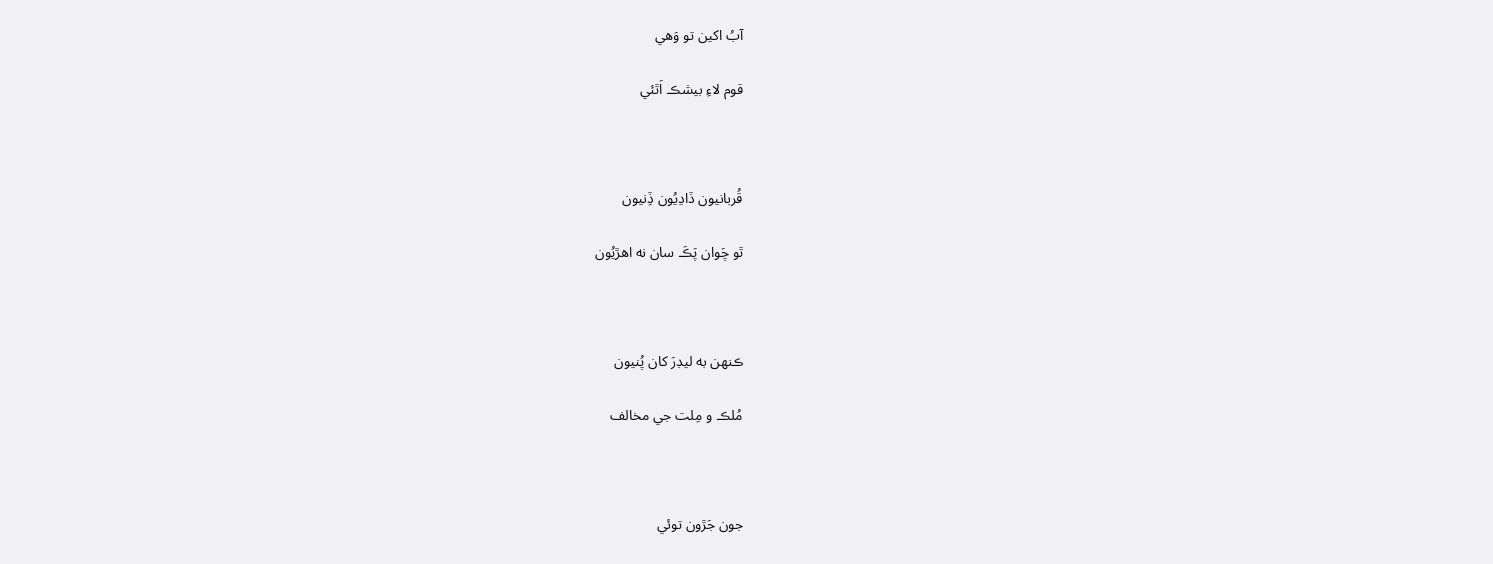آبُ اکين تو وَهي

قوم لاءِ بيشڪ اَٿئي



قُربانيون ڏاڍيُون ڏِنيون

ٿو چَوان پَڪَ سان نه اهڙيُون



ڪنهن به ليڊرَ کان پُنيون

مُلڪ و مِلت جي مخالف



جون جَڙون توئي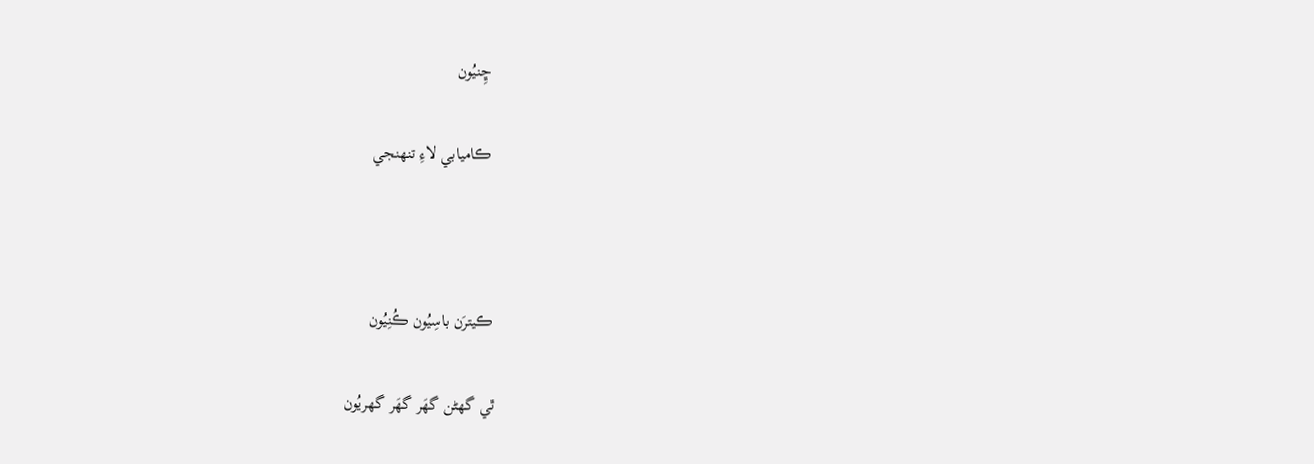ڇِنيُون

ڪاميابي لاءِ تنهنجي



ڪيترَن باسِيُون ڪُنِيُون

ٿي گهڻن گهَر گهَر گهريُون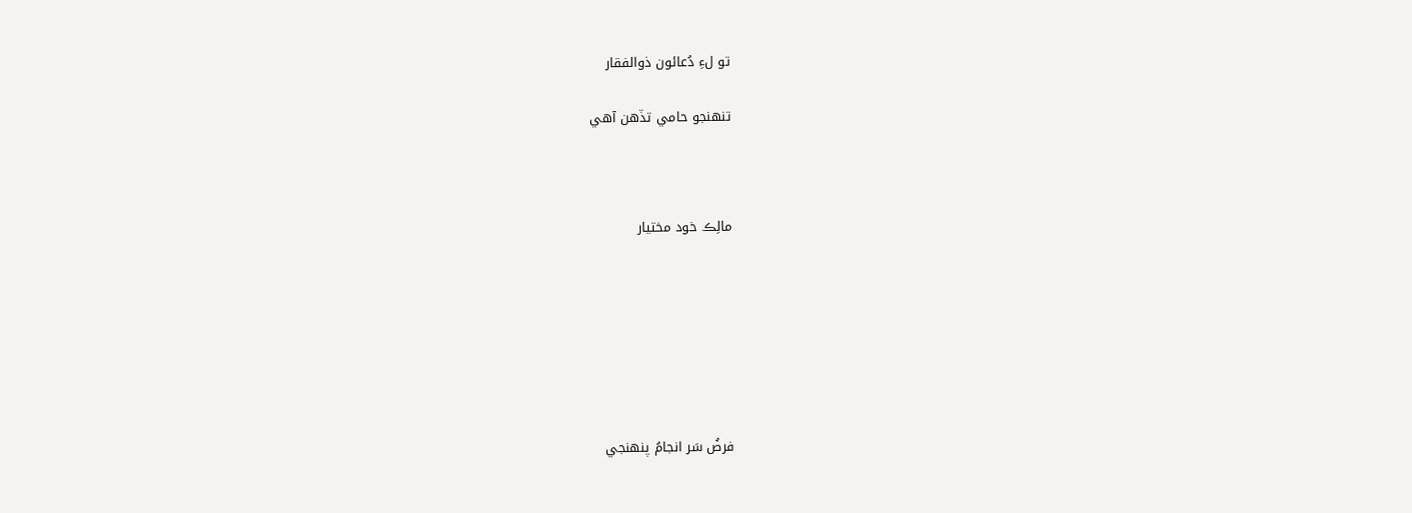تو لءِ دُعائون ذوالفقار

تنهنجو حامي تڏهن آهي



مالِڪ خود مختيار







فرضُ سَر انجامُ پنهنجي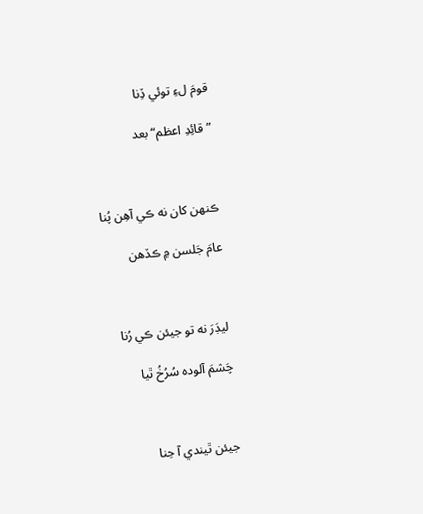قومَ لءِ توئي ڏِنا

”قائِدِ اعظم“ بعد



ڪنهن کان نه ڪي آهِن پُنا

عامَ جَلسن ۾ ڪڏهن



ليڊَرَ نه تو جيئن ڪي رُنا

چَشمَ آلوده سُرُخُ ٿيا



جيئن ٿيندي آ حِنا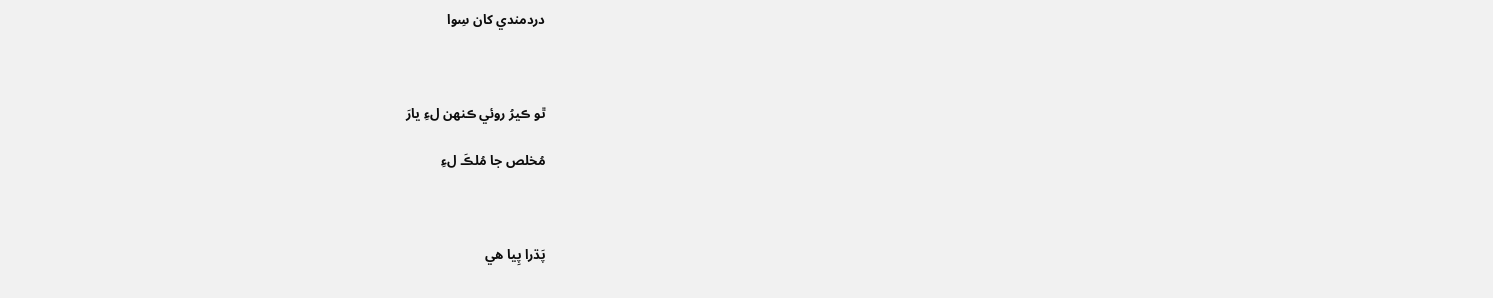دردمندي کان سِوا



ٿو ڪيرُ روئي ڪنهن لءِ يارَ

مُخلص جا مُلڪَ لءِ



پَڌرا پِيا هي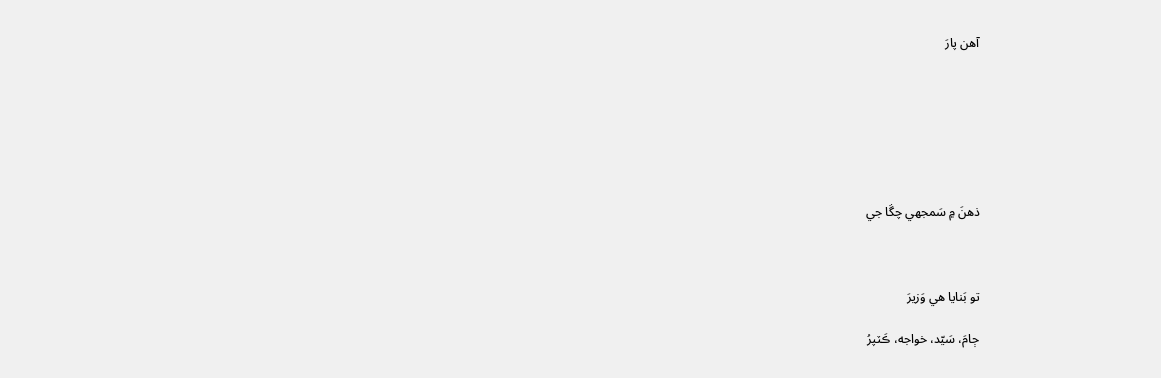آهن پارَ







ذهنَ ۾ سَمجهي چڱا جي



تو بَنايا هي وَزيرَ

ڄامَ، سَيّد، خواجه، ڪَٽپرُ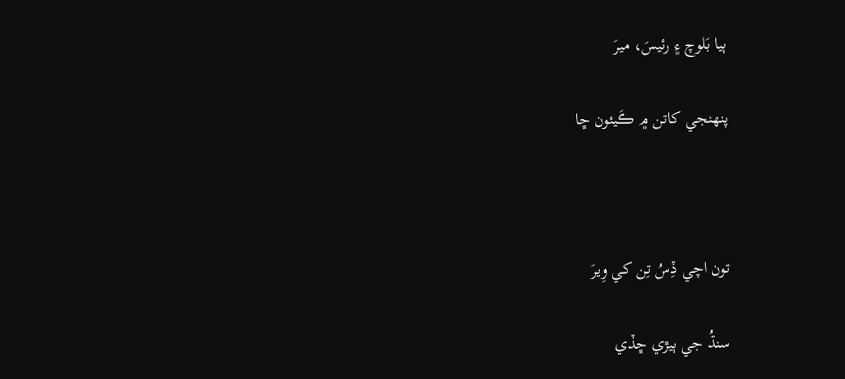ٻيا بَلوچ ۽ رئيسَ، ميرَ

پنهنجي کاتن ۾ ڪَيئون ڇا



تون اچي ڏِسُ تِن کي وِيرَ

سنڌُ جي ٻيڙي ڇڏي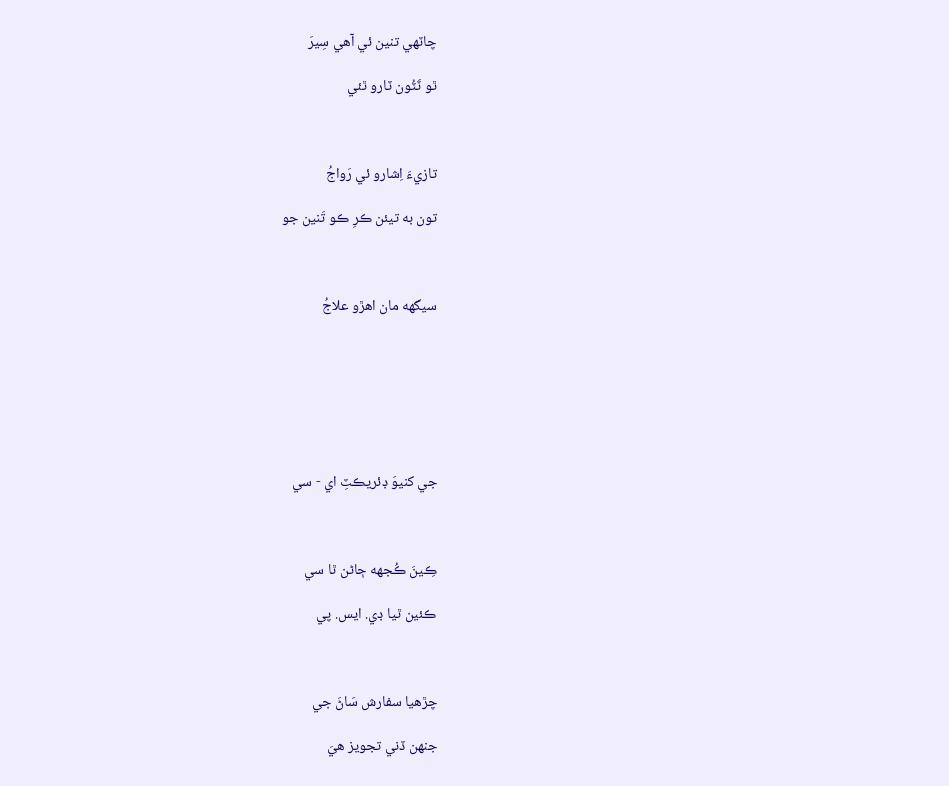چاٽهي تنين ئي آهي سِيرَ

ٿو ٽَٽُون ٽارو ٿئي



تازيءَ اِشارو ئي رَواجُ

تون به تيئن ڪرِ ڪو تَنين جو



سيگهه مان اهڙو علاجُ







جي کنيوَ ڊئريڪٽِ اي - سي



ڪِينَ ڪُجهه ڄاڻن ٿا سي

ڪئين ٿيا ڊي. ايس. پي



چڙهيا سفارش سَاڻَ جي

جنهن ڏني تجويز هيَ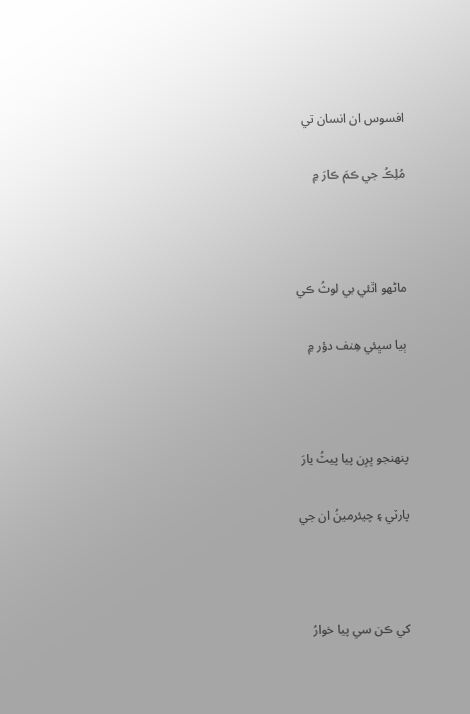افسوس ان انسان تي

مُلِڪُ جي ڪمَ ڪارَ ۾



ماڻهو اٿئي بي لوثُ ڪي

ٻيا سڀئي هِنف دؤر ۾



پنهنجو ڀرِن پيا پيٽُ يارَ

پارٽي ۽ چيئرمينُ ان جي



کي ڪن سي پيا خوارُ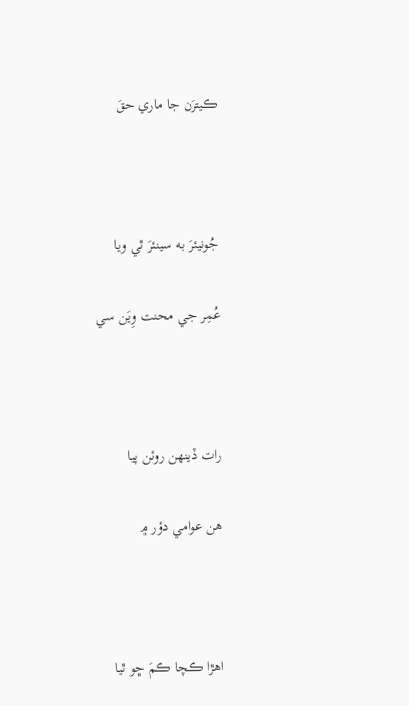ڪيترَن جا ماري حقَ



جُونيئرَ به سينئرَ ٿي ويا

عُمِر جي محنت وِيَن سي



رات ڏينهن روئن پيا

هن عوامي دؤر ۾



اهڙا ڪچا ڪمَ ڇو ٿيا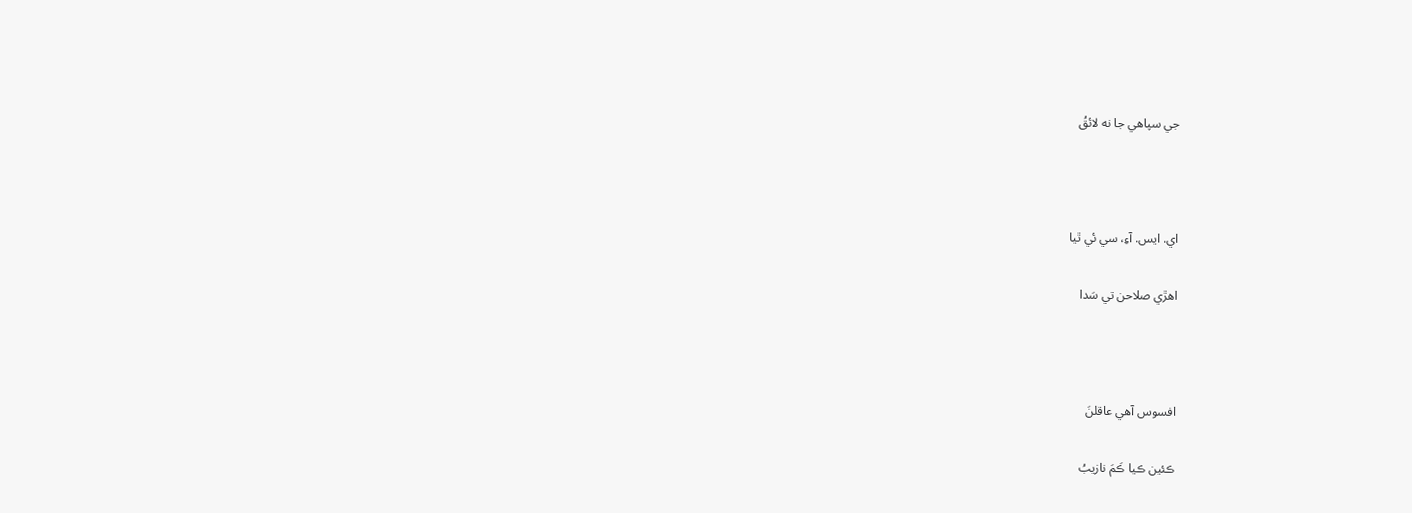جي سپاهي جا نه لائقُ



اي. ايس. آءِ، سي ئي ٿيا

اهڙي صلاحن تي سَدا



افسوس آهي عاقلنَ

ڪئين ڪيا ڪَمَ نازيبُ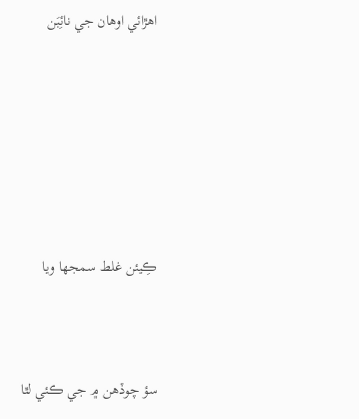اهڙائي اوهان جي نائِبَن







ڪِيئن غلط سمجها ويا



سؤ چوڏهن ۾ جي ڪئي لٿا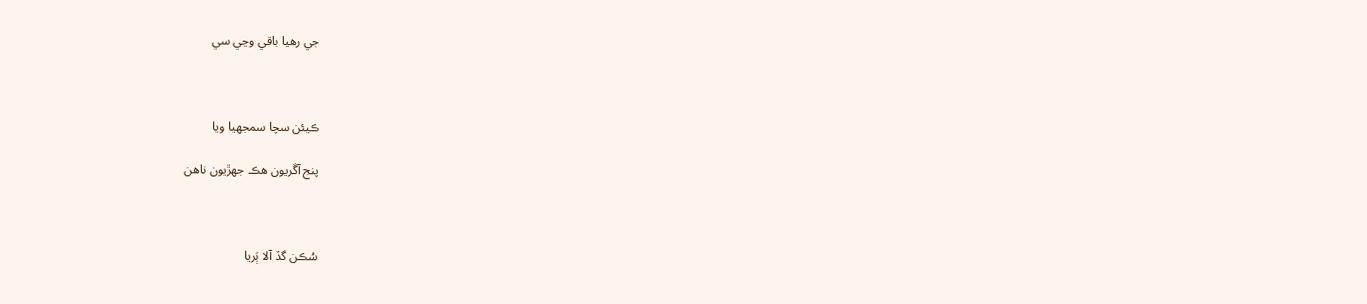جي رهيا باقي وڃي سي



ڪيئن سچا سمجهيا ويا

پنج آڱريون هڪ جهڙيون ناهن



سُڪن گڏ آلا ٻَريا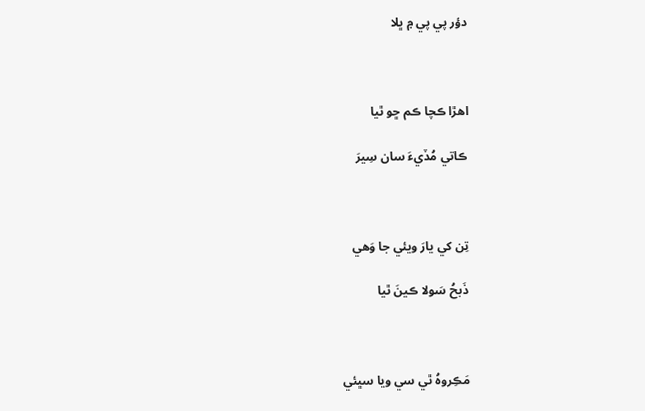دؤر پي پي ۾ ڀلا



اهڙا ڪچا ڪم ڇو ٿيا

ڪاتي مُڏيءَ سان سِيرَ



تِن کي يارَ ويئي جا وَهي

ذَبحُ سَولا ڪينَ ٿيا



مَڪِروهُ ٿي سي ويا سڀئي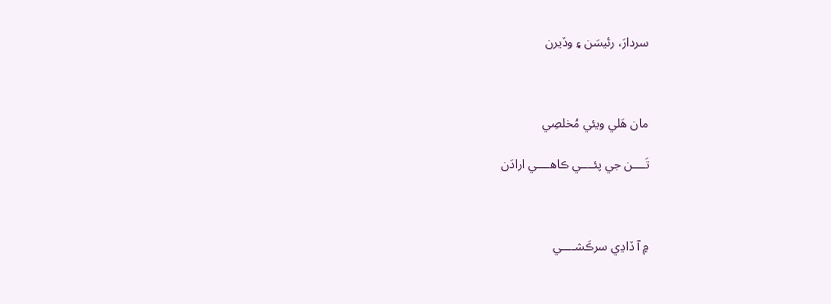سردارَ، رئيسَن ۽ وڏيرن



مان هَلي ويئي مُخلصِي

تَــــن جي پئــــي ڪاهــــي ارادَن



۾ آ ڏاڍي سرڪَشــــي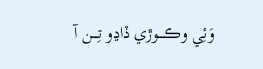وَئِي وڪــــوڙي ڏاڍو تِــــن آ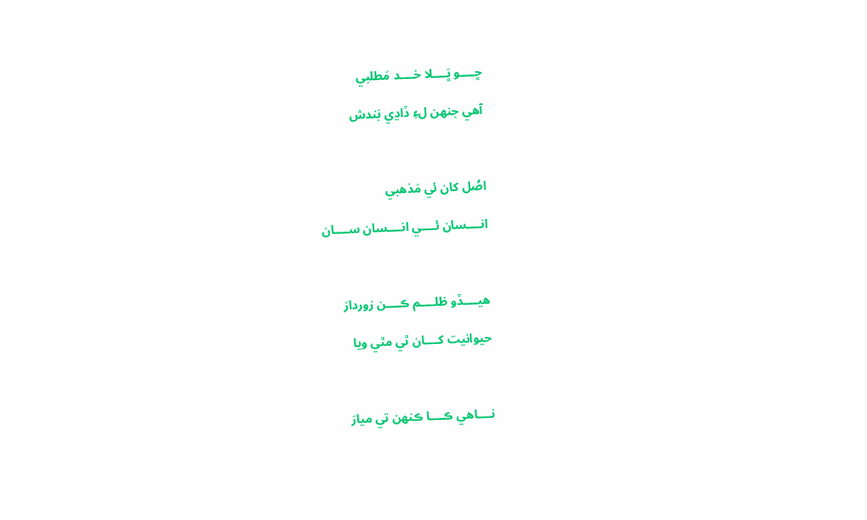ڇــــو ڀَــــلا خــــد مَطلبي

آهي جنهن لءِ ڏاڍي بَندش



اصُل کان ئي مَذهبي

انــــسان ئــــي انــــسان ســــان



هيــــڏو ظلــــم ڪــــن زوردارَ

حيوانيت کــــان ٿي مٿي ويا



نــــاهي ڪــــا ڪنهن تي ميارَ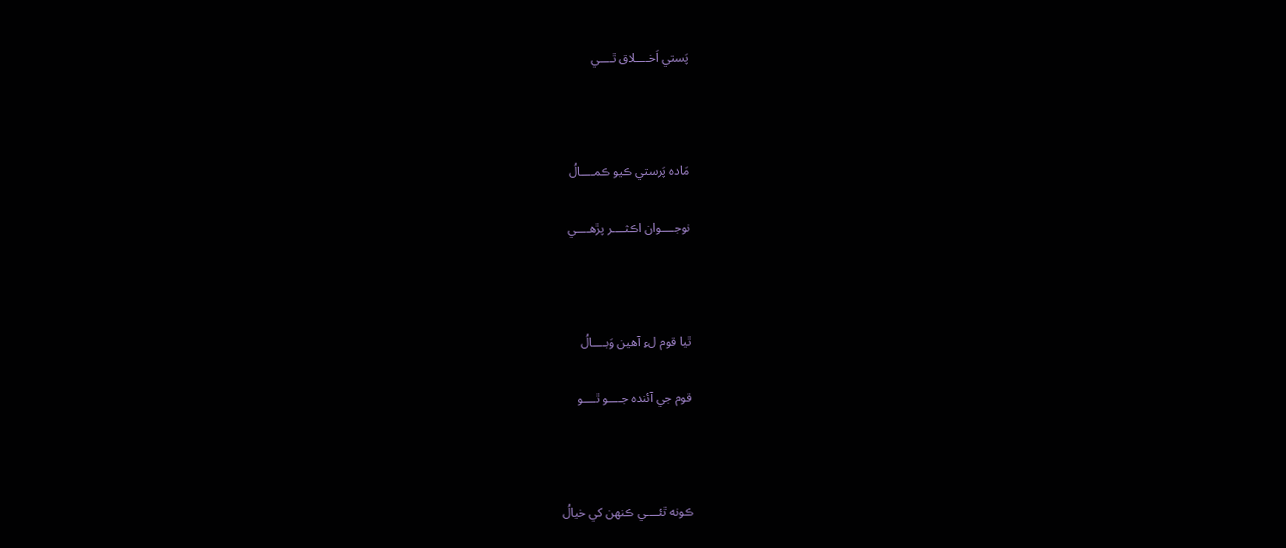پَستي اَخــــلاق ٿــــي



مَاده پَرستي ڪيو ڪمــــالُ

نوجــــوان اڪثــــر پڙهــــي



ٿيا قوم لءِ آهين وَبــــالُ

قوم جي آئنده جــــو ٿــــو



ڪونه ٿئــــي ڪنهن کي خيالُ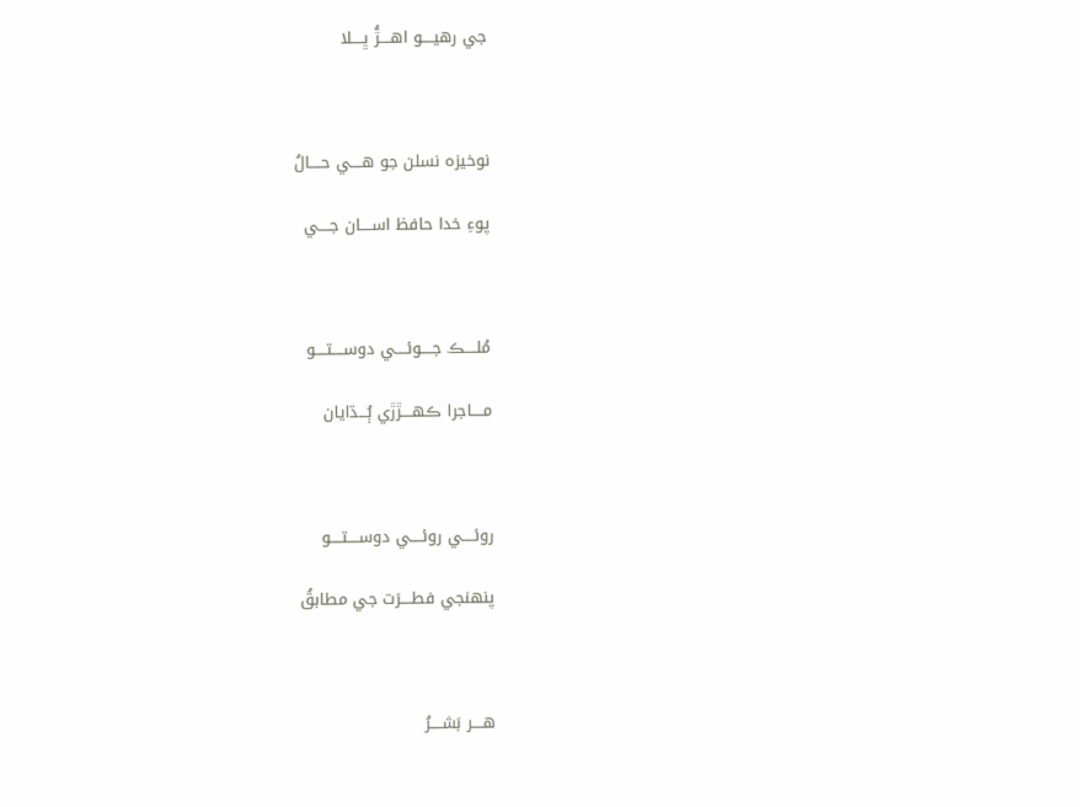جي رهيــــو اهــــڙُ ڀــــلا



نوخيزه نسلن جو هــــي حــــالُ

پوءِ خدا حافظ اســــان جــــي



مُلــــڪ جــــوئــــي دوســــتــــو

مــــاجرا ڪهــــڙڙي ٻُـــڌايان



روئــــي روئــــي دوســــتــــو

پنهنجي فطــــرَت جي مطابقُ



هــــر بَشــــرُ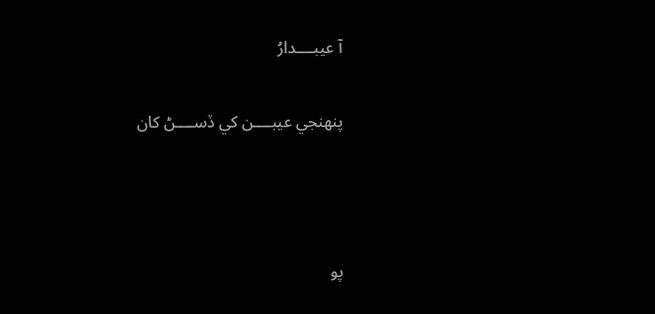آ عيبــــدارُ

پنهنجي عيبــــن کي ڏســــڻ کان



پو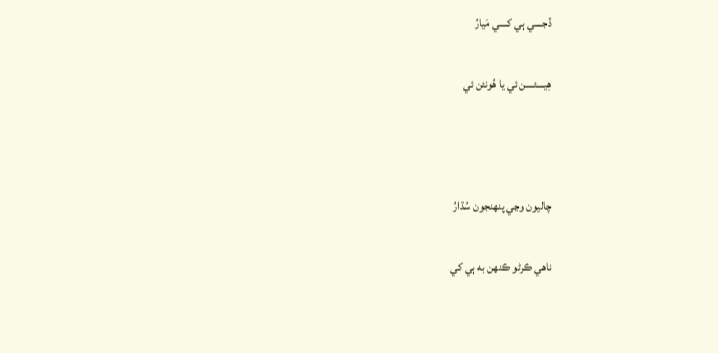ڏجــــي ٻي کــــي مَيارُ

هِيــــئــــن ئي يا هُونئن ئي



چاليون وڃي پنهنجون سُڌارُ

ناهي ڪرڻو ڪنهن به ٻي کي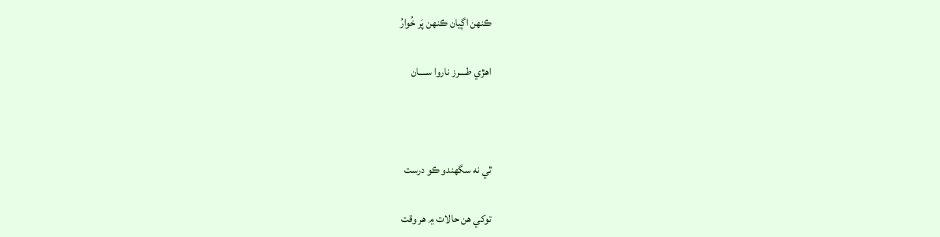ڪنهن اڳيان ڪنهن پَر خُوارُ

اهڙي طــــرز ناروا ســــان



ٿي نه سگهندو ڪو درست

توکي هن حالات ۾ هر وقت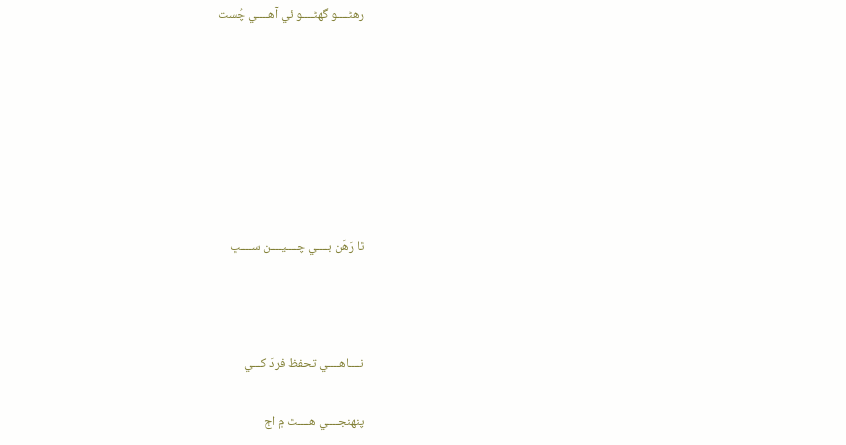رهڻــــو گهڻــــو ئي آهــــي چُست







ٿا رَهَن بــــي چــــيــــن ســــڀ



نــــاهــــي تحفظ فردَ کـــي

پنهنجــــي هــــٿ ۾ اڄ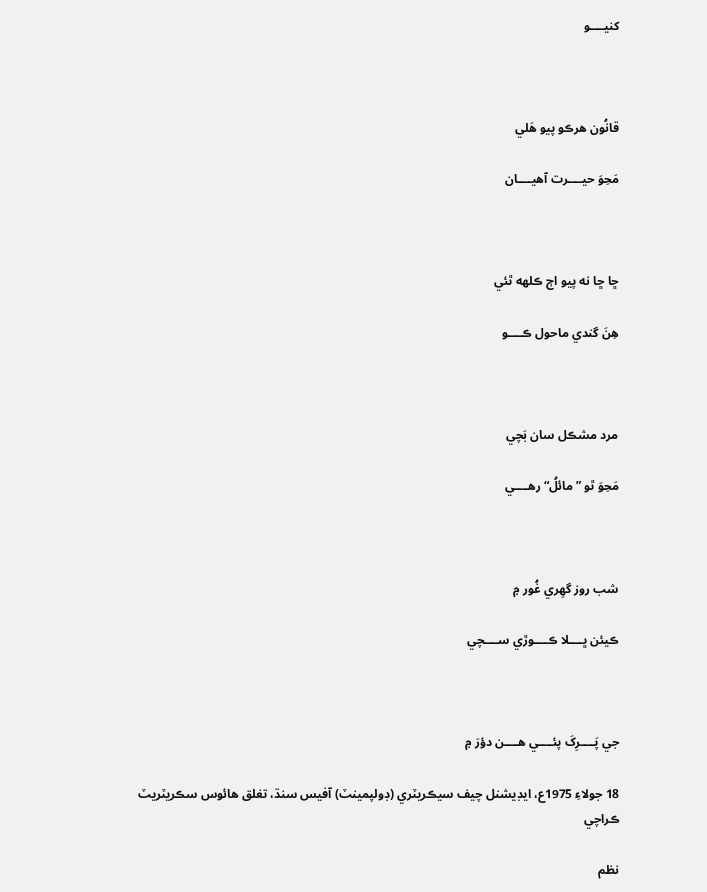کنيــــو



قانُون هرڪو پيو هَلي

مَحِوَ حيــــرت آهيــــان



ڇا ڇا نه پيو اڄ ڪلهه ٿئي

هِنَ گندي ماحول ڪــــو



مرد مشڪل سان بَچي

مَحِوَ ٿو ”مائلُ“ رهــــي



شب روز گهِري غُور ۾

ڪيئن ڀــــلا ڪــــوڙي ســــچي



جي پَــــرِکَ پئــــي هــــن دؤرَ ۾

18 جولاءِ 1975ع، ايڊيشنل چيف سيڪريٽري (ڊولپمينٽ) آفيس سنڌ، تغلق هائوس سڪريٽريٽ ڪراچي

نظم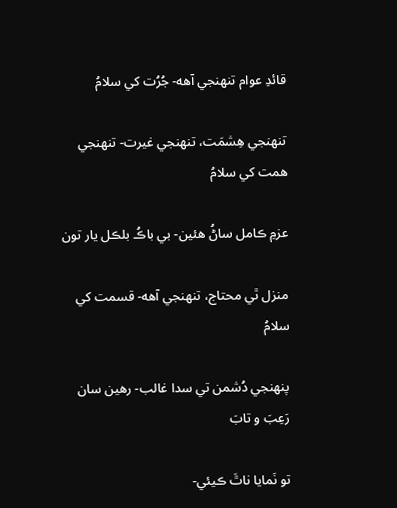قائدِ عوام تنهنجي آهه- جُرُت کي سلامُ

تنهنجي هِشمَت، تنهنجي غيرت- تنهنجي همت کي سلامُ

عزمِ ڪامل ساڻُ هئين- بي باڪُ بلڪل يار تون

منزل ٿي محتاج، تنهنجي آهه- قسمت کي سلامُ

پنهنجي دُشمن تي سدا غالب- رهين سان رَعِبَ و تابَ

تو نَمايا ناٿَ ڪيئي-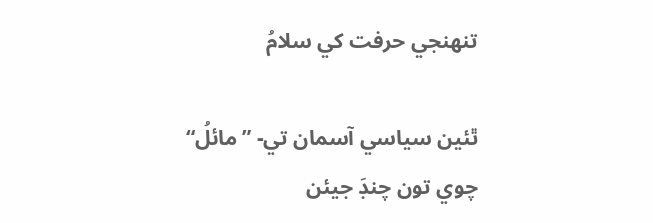تنهنجي حرفت کي سلامُ

ٿئين سياسي آسمان تي- ”مائلُ“ چوي تون چنڊَ جيئن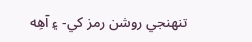تنهنجي روشن رمز کي- ۽ آهِه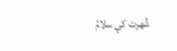شُهرت کي سلامُ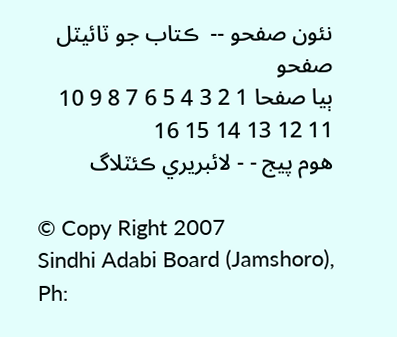نئون صفحو --  ڪتاب جو ٽائيٽل صفحو
ٻيا صفحا 1 2 3 4 5 6 7 8 9 10 11 12 13 14 15 16
هوم پيج - - لائبريري ڪئٽلاگ

© Copy Right 2007
Sindhi Adabi Board (Jamshoro),
Ph: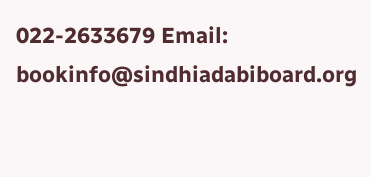022-2633679 Email: bookinfo@sindhiadabiboard.org